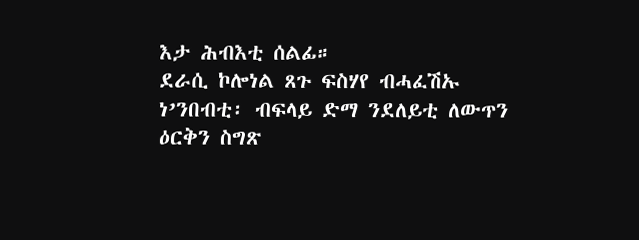እታ ሕብእቲ ሰልፊ።
ደራሲ ኮሎነል ጸጉ ፍስሃየ ብሓፈሽኡ ነ’ንበብቲ፡ ብፍላይ ድማ ንደለይቲ ለውጥን ዕርቅን ስግጽ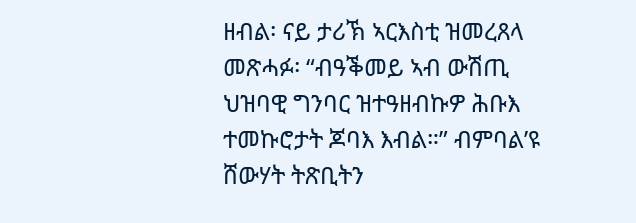ዘብል፡ ናይ ታሪኽ ኣርእስቲ ዝመረጸላ መጽሓፉ፡ “ብዓቕመይ ኣብ ውሽጢ ህዝባዊ ግንባር ዝተዓዘብኩዎ ሕቡእ ተመኩሮታት ጆባእ እብል።” ብምባል’ዩ ሸውሃት ትጽቢትን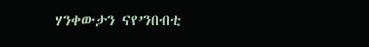ሃንቀውታን ናየ’ንበብቲ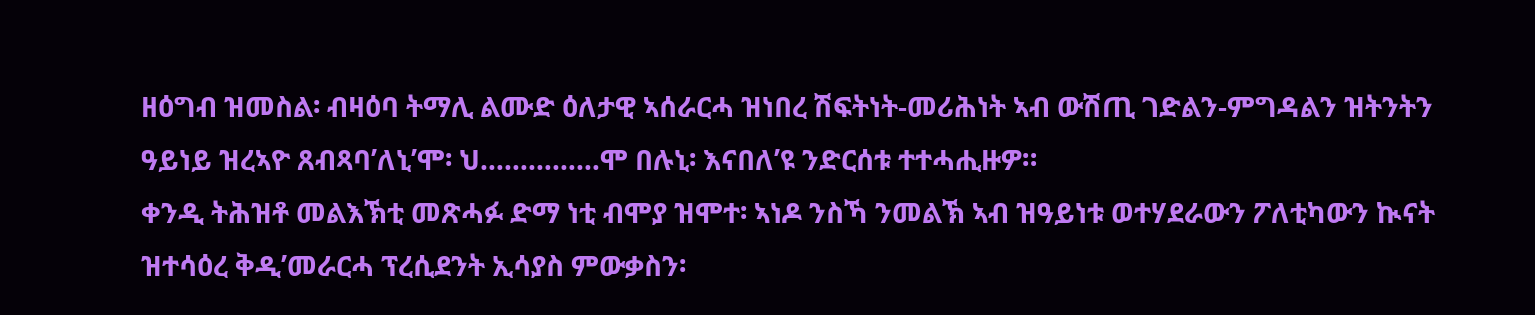ዘዕግብ ዝመስል፡ ብዛዕባ ትማሊ ልሙድ ዕለታዊ ኣሰራርሓ ዝነበረ ሽፍትነት-መሪሕነት ኣብ ውሽጢ ገድልን-ምግዳልን ዝትንትን ዓይነይ ዝረኣዮ ጸብጻባ’ለኒ’ሞ፡ ህ……………ሞ በሉኒ፡ እናበለ’ዩ ንድርሰቱ ተተሓሒዙዎ።
ቀንዲ ትሕዝቶ መልእኽቲ መጽሓፉ ድማ ነቲ ብሞያ ዝሞተ፡ ኣነዶ ንስኻ ንመልኽ ኣብ ዝዓይነቱ ወተሃደራውን ፖለቲካውን ኲናት ዝተሳዕረ ቅዲ’መራርሓ ፕረሲደንት ኢሳያስ ምውቃስን፡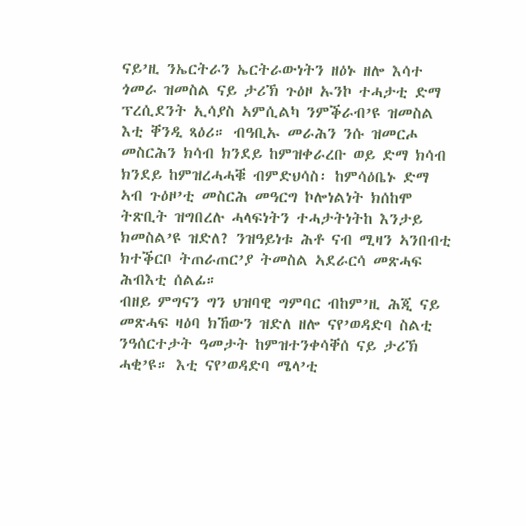ናይ’ዚ ንኤርትራን ኤርትራውነትን ዘዕኑ ዘሎ እሳተ ጎመራ ዝመስል ናይ ታሪኽ ጉዕዞ ኡንኮ ተሓታቲ ድማ ፕረሲደንት ኢሳያስ ኣምሲልካ ንምቕራብ’ዩ ዝመስል እቲ ቐንዲ ጻዕሪ። ብዓቢኡ መራሕን ንሱ ዝመርሖ መስርሕን ክሳብ ክንደይ ከምዝቀራረቡ ወይ ድማ ክሳብ ክንደይ ከምዝረሓሓቑ ብምድህሳስ፡ ከምሳዕቤኑ ድማ ኣብ ጉዕዞ’ቲ መስርሕ መዓርግ ኮሎነልነት ክሰከሞ ትጽቢት ዝግበረሉ ሓላፍነትን ተሓታትነትከ እንታይ ክመስል’ዩ ዝድለ? ንዝዓይነቱ ሕቶ ናብ ሚዛን ኣንበብቲ ክተቕርቦ ትጠራጠር’ያ ትመስል ኣደራርሳ መጽሓፍ ሕብእቲ ሰልፊ።
ብዘይ ምግናን ግን ህዝባዊ ግምባር ብከም’ዚ ሕጂ ናይ መጽሓፍ ዛዕባ ክኸውን ዝድለ ዘሎ ናየ’ወዳድባ ስልቲ ንዓሰርተታት ዓመታት ከምዝተንቀሳቐሰ ናይ ታሪኽ ሓቂ’ዩ። እቲ ናየ’ወዳድባ ሜላ’ቲ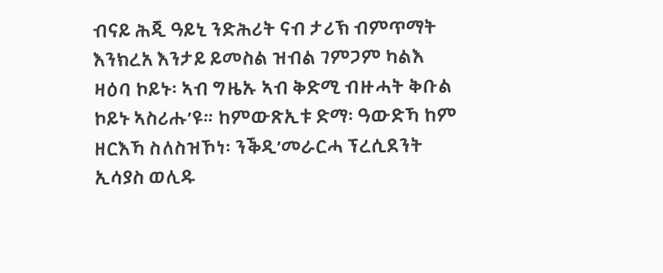ብናይ ሕጂ ዓይኒ ንድሕሪት ናብ ታሪኽ ብምጥማት እንክረአ እንታይ ይመስል ዝብል ገምጋም ካልእ ዛዕባ ኮይኑ፡ ኣብ ግዜኡ ኣብ ቅድሚ ብዙሓት ቅቡል ኮይኑ ኣስሪሑ’ዩ። ከምውጽኢቱ ድማ፡ ዓውድኻ ከም ዘርእኻ ስለስዝኾነ፡ ንቕዲ’መራርሓ ፕረሲደንት ኢሳያስ ወሊዱ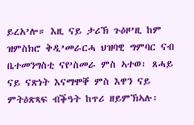ይረአ’ሎ። እዚ ናይ ታሪኽ ጉዕዞ’ዚ ከም ዝምስክሮ ቅዲ’መራርሓ ህዝባዊ ግምባር ናብ ቤተመንግስቲ ናየ’ስመራ ምስ ኣተወ፡ ጸሓይ ናይ ናጽነት እናማሞቐ ምስ እዋን ናይ ምትዕጽጻፍ ብቕዓት ከጥሪ ዘይምኽኣሉ፡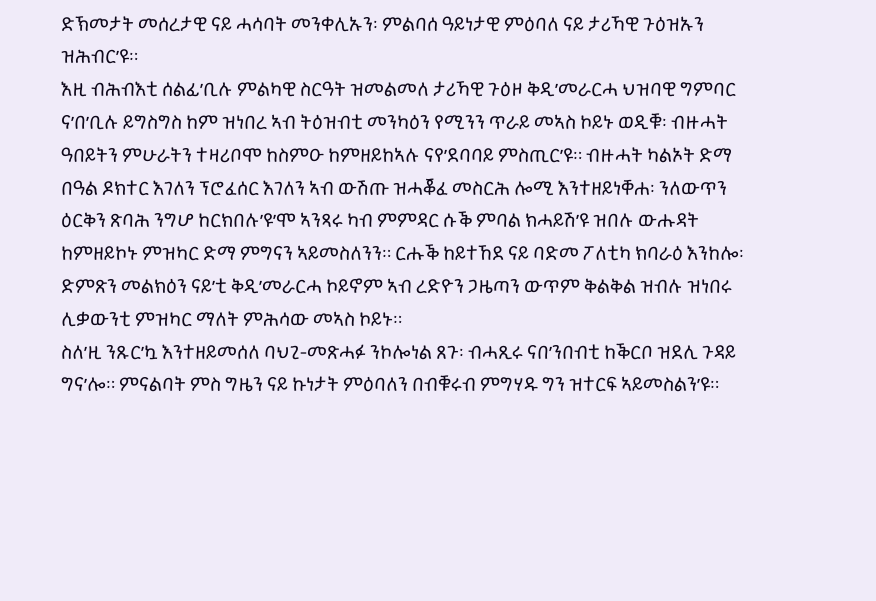ድኽመታት መሰረታዊ ናይ ሓሳባት መንቀሊኡን፡ ምልባሰ ዓይነታዊ ምዕባለ ናይ ታሪኻዊ ጉዕዝኡን ዝሕብር’ዩ።
እዚ ብሕብእቲ ሰልፊ’ቢሉ ምልካዊ ስርዓት ዝመልመለ ታሪኻዊ ጉዕዞ ቅዲ’መራርሓ ህዝባዊ ግምባር ና’በ’ቢሉ ይግስግስ ከም ዝነበረ ኣብ ትዕዝብቲ መንካዕን የሚንን ጥራይ መኣስ ኮይኑ ወዲቑ፡ ብዙሓት ዓበይትን ምሁራትን ተዛሪቦሞ ከስምዑ ከምዘይከኣሉ ናየ’ደባባይ ምስጢር’ዩ። ብዙሓት ካልኦት ድማ በዓል ዶክተር እገለን ፕሮፈሰር እገለን ኣብ ውሽጡ ዝሓቖፈ መስርሕ ሎሚ እንተዘይነቐሐ፡ ንለውጥን ዕርቅን ጽባሕ ንግሆ ከርክበሉ’ዩ’ሞ ኣንጻሩ ካብ ምምዳር ሱቕ ምባል ክሓይሽ’ዩ ዝበሉ ውሑዳት ከምዘይኮኑ ምዝካር ድማ ምግናን ኣይመስለንን። ርሑቕ ከይተኸደ ናይ ባድመ ፖለቲካ ክባራዕ እንከሎ፡ ድምጽን መልክዕን ናይ’ቲ ቅዲ’መራርሓ ኮይኖም ኣብ ረድዮን ጋዜጣን ውጥም ቅልቅል ዝብሉ ዝነበሩ ሊቃውንቲ ምዝካር ማለት ምሕሳው መኣስ ኮይኑ።
ስለ’ዚ ንጹር’ኳ እንተዘይመሰለ ባህጊ-መጽሓፉ ንኮሎነል ጸጉ፡ ብሓጺሩ ናበ’ንበብቲ ከቕርቦ ዝደሊ ጉዳይ ግና’ሎ። ምናልባት ምስ ግዜን ናይ ኩነታት ምዕባለን በብቑሩብ ምግሃዱ ግን ዝተርፍ ኣይመስልን’ዩ።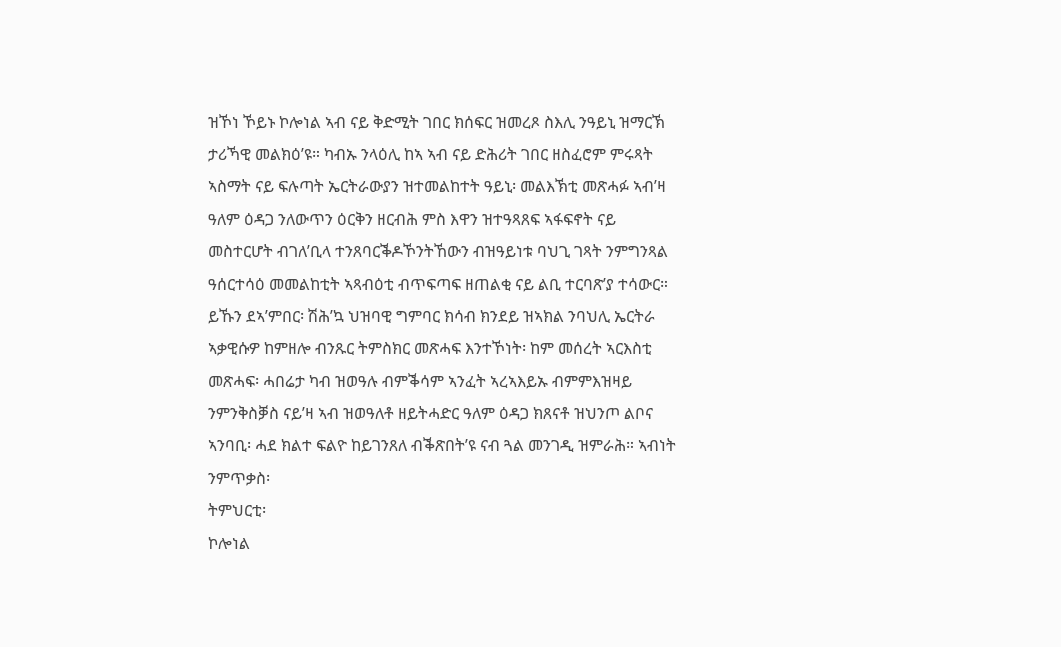ዝኾነ ኾይኑ ኮሎነል ኣብ ናይ ቅድሚት ገበር ክሰፍር ዝመረጾ ስእሊ ንዓይኒ ዝማርኽ ታሪኻዊ መልክዕ’ዩ። ካብኡ ንላዕሊ ከኣ ኣብ ናይ ድሕሪት ገበር ዘስፈሮም ምሩጻት ኣስማት ናይ ፍሉጣት ኤርትራውያን ዝተመልከተት ዓይኒ፡ መልእኽቲ መጽሓፉ ኣብ’ዛ ዓለም ዕዳጋ ንለውጥን ዕርቅን ዘርብሕ ምስ እዋን ዝተዓጻጸፍ ኣፋፍኖት ናይ መስተርሆት ብገለ’ቢላ ተንጸባርቕዶኾንትኸውን ብዝዓይነቱ ባህጊ ገጻት ንምግንጻል ዓሰርተሳዕ መመልከቲት ኣጻብዕቲ ብጥፍጣፍ ዘጠልቂ ናይ ልቢ ተርባጽ’ያ ተሳውር።
ይኹን ደኣ’ምበር፡ ሽሕ’ኳ ህዝባዊ ግምባር ክሳብ ክንደይ ዝኣክል ንባህሊ ኤርትራ ኣቃዊሱዎ ከምዘሎ ብንጹር ትምስክር መጽሓፍ እንተኾነት፡ ከም መሰረት ኣርእስቲ መጽሓፍ፡ ሓበሬታ ካብ ዝወዓሉ ብምቕሳም ኣንፈት ኣረኣእይኡ ብምምእዝዛይ ንምንቅስቓስ ናይ’ዛ ኣብ ዝወዓለቶ ዘይትሓድር ዓለም ዕዳጋ ክጸናቶ ዝህንጦ ልቦና ኣንባቢ፡ ሓደ ክልተ ፍልዮ ከይገንጸለ ብቕጽበት’ዩ ናብ ጓል መንገዲ ዝምራሕ። ኣብነት ንምጥቃስ፡
ትምህርቲ፡
ኮሎነል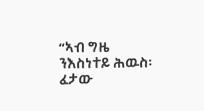“ኣብ ግዜ ንእስነተይ ሕዉስ፡ ፈታው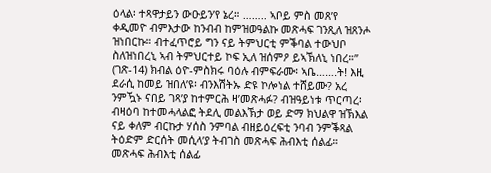ዕላል፡ ተጻዋታይን ውዑይን’የ ኔረ። …….. ኣቦይ ምስ መጸ’የ ቀዲመዮ ብምእታው ከንብብ ከምዝወዓልኩ መጽሓፍ ገንጺለ ዝጸንሖ ዝነበርኩ። ብተፈጥሮይ ግን ናይ ትምህርቲ ምቕባል ተውህቦ ስለዝነበረኒ ኣብ ትምህርተይ ኮፍ ኢለ ዝሰምዖ ይኣኽለኒ ነበረ።” (ገጽ-14) ክብል ዕዮ-ምስክሩ ባዕሉ ብምፍራሙ፡ ኣቤ…….ት! እዚ ደራሲ ከመይ ዝበለ’ዩ፡ ብንእሽትኡ ድዩ ኮሎነል ተሸይሙ? አረ ንምዃኑ ናበይ ገጻ’ያ ከተምርሕ ዛ’መጽሓፉ? ብዝዓይነቱ ጥርጣረ፡ ብዛዕባ ከተመሓላልፎ ትደሊ መልእኽታ ወይ ድማ ክህልዋ ዝኽእል ናይ ቀለም ብርኩታ ሃሰስ ንምባል ብዘይዕረፍቲ ንባብ ንምቕጻል ትዕድም ድርሰት መሲላ’ያ ትብገስ መጽሓፍ ሕብእቲ ሰልፊ።
መጽሓፍ ሕብእቲ ሰልፊ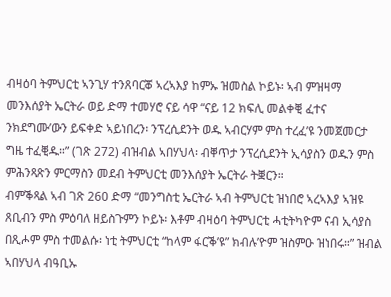ብዛዕባ ትምህርቲ ኣንጊሃ ተንጸባርቖ ኣረኣእያ ከምኡ ዝመስል ኮይኑ፡ ኣብ ምዝዛማ መንእሰያት ኤርትራ ወይ ድማ ተመሃሮ ናይ ሳዋ “ናይ 12 ክፍሊ መልቀቒ ፈተና ንክደግሙ’ውን ይፍቀድ ኣይነበረን፡ ንፕረሲደንት ወዱ ኣብርሃም ምስ ተረፈ’ዩ ንመጀመርታ ግዜ ተፈቒዱ።” (ገጽ 272) ብዝብል ኣበሃህላ፡ ብቐጥታ ንፕረሲደንት ኢሳያስን ወዱን ምስ ምሕንጻጽን ምርማስን መደብ ትምህርቲ መንእሰያት ኤርትራ ትቛርን።
ብምቕጻል ኣብ ገጽ 260 ድማ “መንግስቲ ኤርትራ ኣብ ትምህርቲ ዝነበሮ ኣረኣእያ ኣዝዩ ጸቢብን ምስ ምዕባለ ዘይስጉምን ኮይኑ፡ እቶም ብዛዕባ ትምህርቲ ሓቲትካዮም ናብ ኢሳያስ በጺሖም ምስ ተመልሱ፡ ነቲ ትምህርቲ “ከላም ፋርቕ’ዩ” ክብሉ’ዮም ዝስምዑ ዝነበሩ።” ዝብል ኣበሃህላ ብዓቢኡ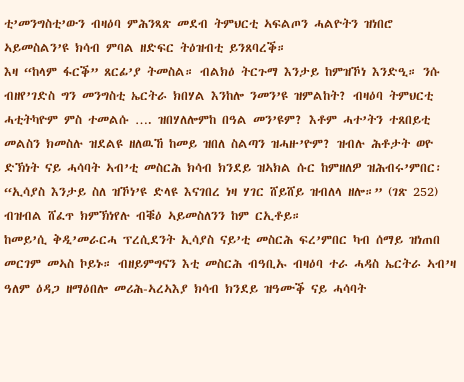ቲ’መንግስቲ’ውን ብዛዕባ ምሕንጻጽ መደብ ትምህርቲ ኣፍልጦን ሓልዮትን ዝነበሮ ኣይመስልን’ዩ ክሳብ ምባል ዘድፍር ትዕዝብቲ ይንጸባረቕ።
እዛ “ከላም ፋርቕ” ጸርፊ’ያ ትመስል። ብልክዕ ትርጉማ እንታይ ከምዝኾነ እንድዒ። ንሱ ብዘየ’ገድስ ግን መንግስቲ ኤርትራ ክበሃል እንከሎ ንመን’ዩ ዝምልከት? ብዛዕባ ትምህርቲ ሓቲትካዮም ምስ ተመልሱ …. ዝበሃለሎምከ በዓል መን’ዩም? እቶም ሓተ’ትን ተጸበይቲ መልስን ክመስሉ ዝደልዩ ዘለዉኸ ከመይ ዝበለ ስልጣን ዝሓዙ’ዮም? ዝብሉ ሕቶታት ወዮ ድኽነት ናይ ሓሳባት ኣብ’ቲ መስርሕ ክሳብ ክንደይ ዝኣክል ሱር ከምዘለዎ ዝሕብሩ’ምበር፡ “ኢሳያስ እንታይ ስለ ዝኾነ’ዩ ድላዩ እናገበረ ነዛ ሃገር ሸይሸይ ዝብለላ ዘሎ።” (ገጽ 252) ብዝብል ሸፈጥ ክምኽነየሉ ብቑዕ ኣይመስለንን ከም ርኢቶይ።
ከመይ’ሲ ቅዲ’መራርሓ ፕረሲደንት ኢሳያስ ናይ’ቲ መስርሕ ፍረ’ምበር ካብ ሰማይ ዝነጠበ መርገም መኣስ ኮይኑ። ብዘይምግናን እቲ መስርሕ ብዓቢኡ ብዛዕባ ተራ ሓዳስ ኤርትራ ኣብ’ዛ ዓለም ዕዳጋ ዘማዕበሎ መሪሕ-ኣረኣእያ ክሳብ ክንደይ ዝዓሙቕ ናይ ሓሳባት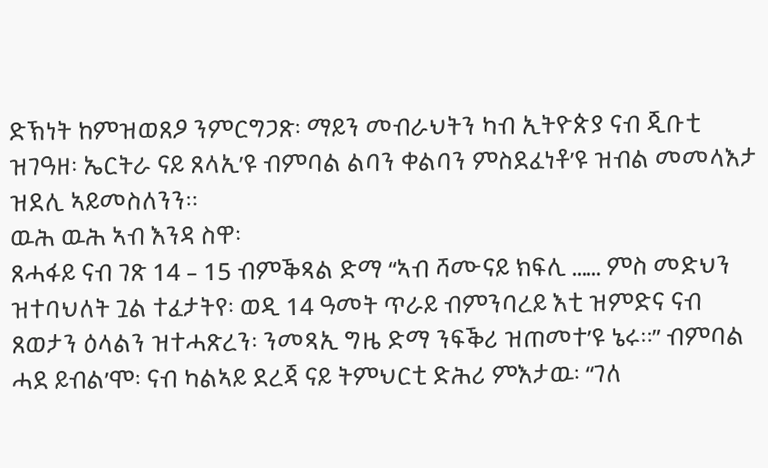ድኽነት ከምዝወጸዖ ንምርግጋጽ፡ ማይን መብራህትን ካብ ኢትዮጵያ ናብ ጂቡቲ ዝገዓዘ፡ ኤርትራ ናይ ጸላኢ’ዩ ብምባል ልባን ቀልባን ምስደፈነቶ’ዩ ዝብል መመላእታ ዝደሊ ኣይመስለንን።
ዉሕ ዉሕ ኣብ እንዳ ስዋ፡
ጸሓፋይ ናብ ገጽ 14 – 15 ብምቕጻል ድማ “ኣብ ሻሙናይ ክፍሊ …… ምስ መድህን ዝተባህለት ጓል ተፈታትየ፡ ወዲ 14 ዓመት ጥራይ ብምንባረይ እቲ ዝምድና ናብ ጸወታን ዕላልን ዝተሓጽረን፡ ንመጻኢ ግዜ ድማ ንፍቕሪ ዝጠመተ’ዩ ኔሩ።” ብምባል ሓደ ይብል’ሞ፡ ናብ ካልኣይ ደረጃ ናይ ትምህርቲ ድሕሪ ምእታዉ፡ “ገለ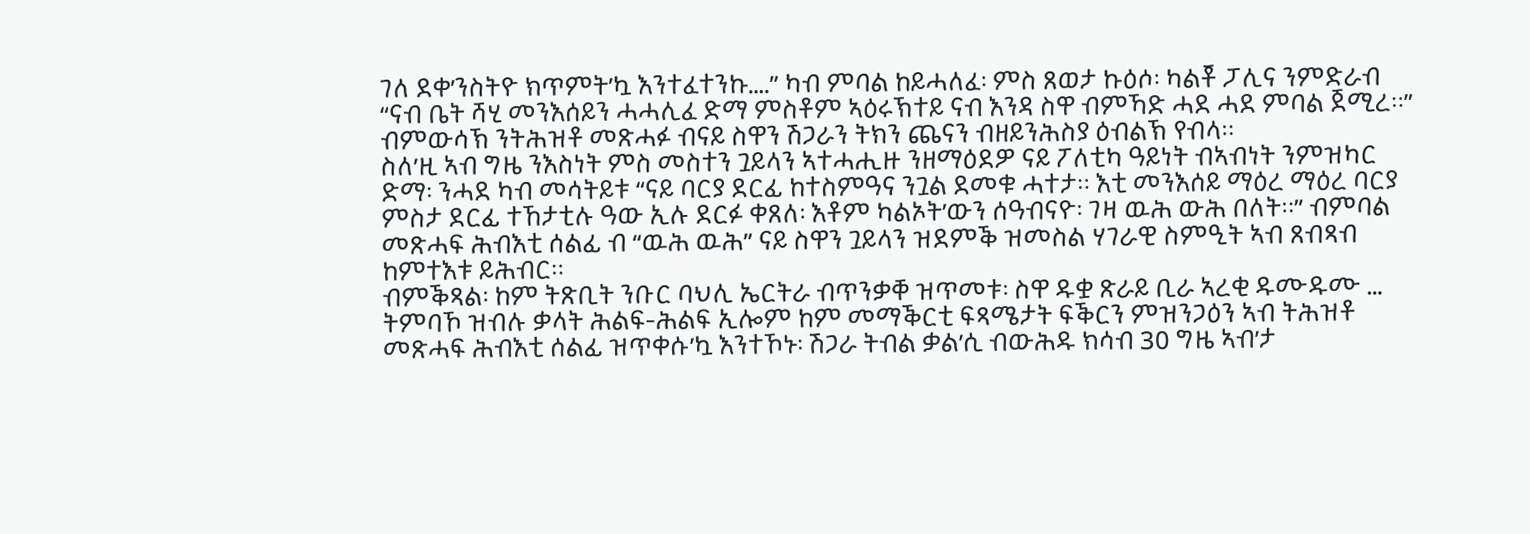ገለ ደቀ’ንስትዮ ክጥምት’ኳ እንተፈተንኩ….” ካብ ምባል ከይሓለፈ፡ ምስ ጸወታ ኩዕሶ፡ ካልቾ ፓሊና ንምድራብ “ናብ ቤት ሻሂ መንእሰይን ሓሓሊፈ ድማ ምስቶም ኣዕሩኽተይ ናብ እንዳ ስዋ ብምኻድ ሓደ ሓደ ምባል ጀሚረ።” ብምውሳኽ ንትሕዝቶ መጽሓፉ ብናይ ስዋን ሽጋራን ትክን ጨናን ብዘይንሕስያ ዕብልኽ የብላ።
ስለ’ዚ ኣብ ግዜ ንእስነት ምስ መስተን ጓይላን ኣተሓሒዙ ንዘማዕደዎ ናይ ፖለቲካ ዓይነት ብኣብነት ንምዝካር ድማ፡ ንሓደ ካብ መሳትይቱ “ናይ ባርያ ደርፊ ከተስምዓና ንጓል ደመቁ ሓተታ። እቲ መንእሰይ ማዕረ ማዕረ ባርያ ምስታ ደርፊ ተኸታቲሉ ዓው ኢሉ ደርፉ ቀጸለ፡ እቶም ካልኦት’ውን ሰዓብናዮ፡ ገዛ ዉሕ ውሕ በለት።” ብምባል መጽሓፍ ሕብእቲ ሰልፊ ብ “ዉሕ ዉሕ” ናይ ስዋን ጓይላን ዝደምቕ ዝመስል ሃገራዊ ስምዒት ኣብ ጸብጻብ ከምተእቱ ይሕብር።
ብምቕጻል፡ ከም ትጽቢት ንቡር ባህሊ ኤርትራ ብጥንቃቐ ዝጥመቱ፡ ስዋ ዱቋ ጽራይ ቢራ ኣረቂ ዱሙዱሙ … ትምባኾ ዝብሉ ቃላት ሕልፍ-ሕልፍ ኢሎም ከም መማቕርቲ ፍጻሜታት ፍቕርን ምዝንጋዕን ኣብ ትሕዝቶ መጽሓፍ ሕብእቲ ሰልፊ ዝጥቀሱ’ኳ እንተኾኑ፡ ሽጋራ ትብል ቃል’ሲ ብውሕዱ ክሳብ 30 ግዜ ኣብ’ታ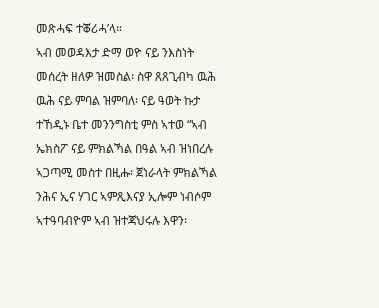መጽሓፍ ተቖሪሓ’ላ።
ኣብ መወዳእታ ድማ ወዮ ናይ ንእስነት መሰረት ዘለዎ ዝመስል፡ ስዋ ጸጸጊብካ ዉሕ ዉሕ ናይ ምባል ዝምባለ፡ ናይ ዓወት ኩታ ተኸዲኑ ቤተ መንንግስቲ ምስ ኣተወ “ኣብ ኤክስፖ ናይ ምክልኻል በዓል ኣብ ዝነበረሉ ኣጋጣሚ መስተ በዚሑ፡ ጀነራላት ምክልኻል ንሕና ኢና ሃገር ኣምጺእናያ ኢሎም ነብሶም ኣተዓባብዮም ኣብ ዝተጃህሩሉ እዋን፡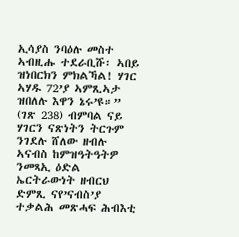ኢሳያስ ንባዕሉ መስተ ኣብዚሑ ተደራቢሹ፡ ኣበይ ዝነበርክን ምክልኻል! ሃገር ኣሃዱ 72’ያ ኣምጺኣታ ዝበለሉ እዋን ኔሩ’ዩ።” (ገጽ 238) ብምባል ናይ ሃገርን ናጽነትን ትርጉም ንገደሉ ሸለው ዘብሉ ኣናብስ ከምዝዓትዓትዎ ንመጻኢ ዕድል ኤርትራውነት ዘብርህ ድምጺ ናየ’ናብስ’ያ ተቃልሕ መጽሓፍ ሕብእቲ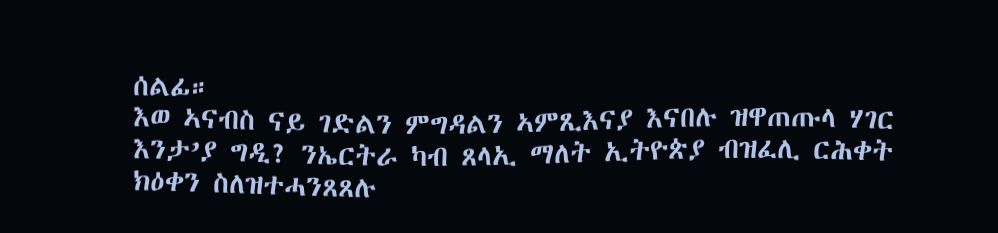ሰልፊ።
እወ ኣናብስ ናይ ገድልን ምግዳልን ኣምጺእናያ እናበሉ ዝዋጠጡላ ሃገር እንታ’ያ ግዲ? ንኤርትራ ካብ ጸላኢ ማለት ኢትዮጵያ ብዝፈሊ ርሕቀት ክዕቀን ስለዝተሓንጸጸሉ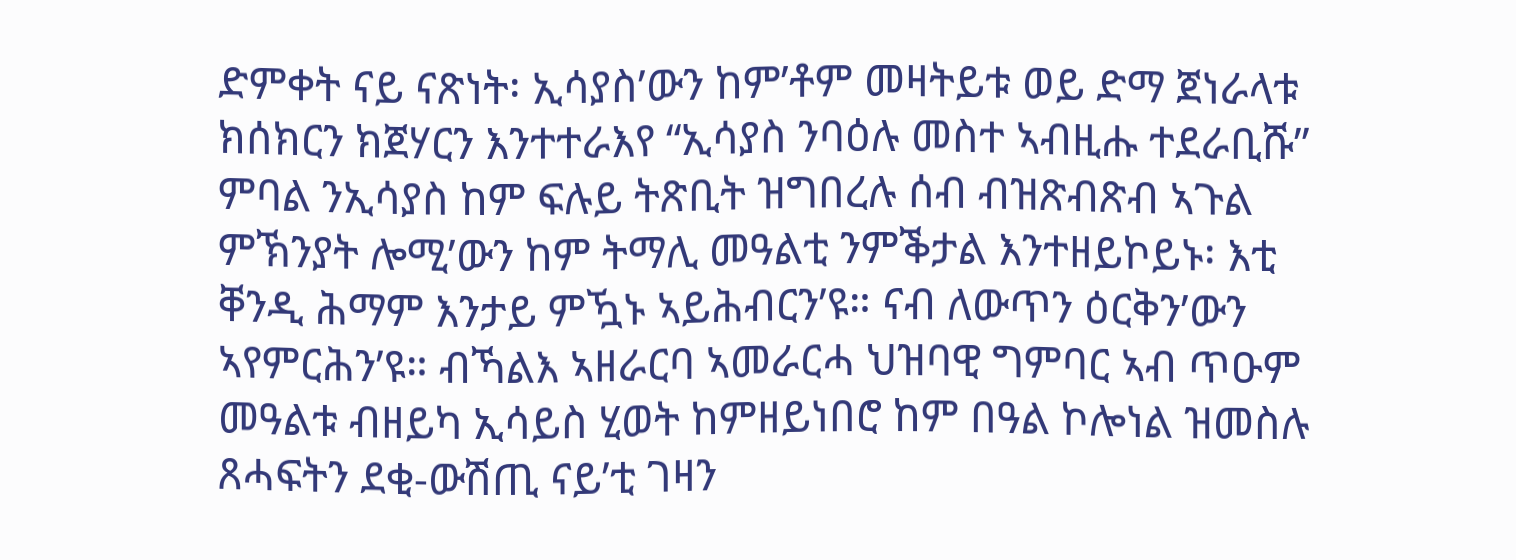ድምቀት ናይ ናጽነት፡ ኢሳያስ’ውን ከም’ቶም መዛትይቱ ወይ ድማ ጀነራላቱ ክሰክርን ክጀሃርን እንተተራእየ “ኢሳያስ ንባዕሉ መስተ ኣብዚሑ ተደራቢሹ” ምባል ንኢሳያስ ከም ፍሉይ ትጽቢት ዝግበረሉ ሰብ ብዝጽብጽብ ኣጉል ምኽንያት ሎሚ’ውን ከም ትማሊ መዓልቲ ንምቕታል እንተዘይኮይኑ፡ እቲ ቐንዲ ሕማም እንታይ ምዃኑ ኣይሕብርን’ዩ። ናብ ለውጥን ዕርቅን’ውን ኣየምርሕን’ዩ። ብኻልእ ኣዘራርባ ኣመራርሓ ህዝባዊ ግምባር ኣብ ጥዑም መዓልቱ ብዘይካ ኢሳይስ ሂወት ከምዘይነበሮ ከም በዓል ኮሎነል ዝመስሉ ጸሓፍትን ደቂ-ውሽጢ ናይ’ቲ ገዛን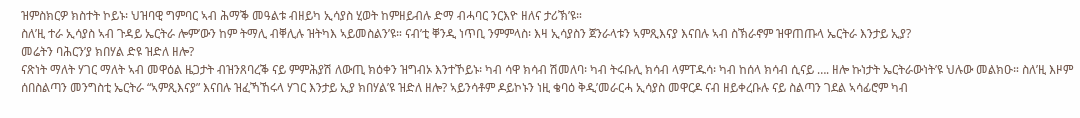ዝምስክርዎ ክስተት ኮይኑ፡ ህዝባዊ ግምባር ኣብ ሕማቕ መዓልቱ ብዘይካ ኢሳያስ ሂወት ከምዘይብሉ ድማ ብሓባር ንርእዮ ዘለና ታሪኽ’ዩ።
ስለ’ዚ ተራ ኢሳያስ ኣብ ጉዳይ ኤርትራ ሎም’ውን ከም ትማሊ ብቐሊሉ ዝትካእ ኣይመስልን’ዩ። ናብ’ቲ ቐንዲ ነጥቢ ንምምላስ፡ እዛ ኢሳያስን ጀንራላቱን ኣምጺእናያ እናበሉ ኣብ ስኽራኖም ዝዋጠጡላ ኤርትራ እንታይ ኢያ?
መሬትን ባሕርን’ያ ክበሃል ድዩ ዝድለ ዘሎ?
ናጽነት ማለት ሃገር ማለት ኣብ መዋዕል ዜጋታት ብዝንጸባረቕ ናይ ምምሕያሽ ለውጢ ክዕቀን ዝግብኦ እንተኾይኑ፡ ካብ ሳዋ ክሳብ ሽመለባ፡ ካብ ትሩቡሊ ክሳብ ላምፐዱሳ፡ ካብ ከሰላ ክሳብ ሲናይ …. ዘሎ ኩነታት ኤርትራውነት’ዩ ህሉው መልክዑ። ስለ’ዚ እዞም ሰበስልጣን መንግስቲ ኤርትራ “ኣምጺእናያ” እናበሉ ዝፈኻኸሩላ ሃገር እንታይ ኢያ ክበሃል’ዩ ዝድለ ዘሎ? ኣይንሳቶም ዶይኮኑን ነዚ ቄባዕ ቅዲ’መራርሓ ኢሳያስ መዋርዶ ናብ ዘይቀረቡሉ ናይ ስልጣን ገደል ኣሳፊሮም ካብ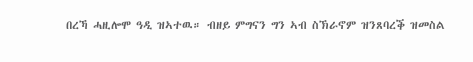በረኻ ሓዚሎሞ ዓዲ ዝኣተዉ። ብዘይ ምግናን ግን ኣብ ስኽራኖም ዝንጸባረቕ ዝመስል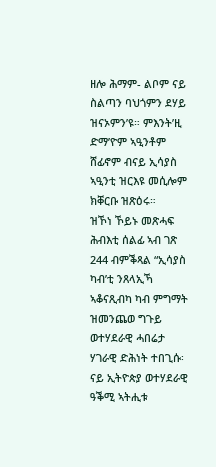ዘሎ ሕማም- ልቦም ናይ ስልጣን ባህጎምን ደሃይ ዝናኦምን’ዩ። ምእንት’ዚ ድማ’ዮም ኣዒንቶም ሸፊኖም ብናይ ኢሳያስ ኣዒንቲ ዝርእዩ መሲሎም ክቐርቡ ዝጽዕሩ።
ዝኾነ ኾይኑ መጽሓፍ ሕብእቲ ሰልፊ ኣብ ገጽ 244 ብምቕጻል “ኢሳያስ ካብ’ቲ ንጸላኢኻ ኣቆናጺብካ ካብ ምግማት ዝመንጨወ ግጉይ ወተሃደራዊ ሓበሬታ ሃገራዊ ድሕነት ተበጊሱ፡ ናይ ኢትዮጵያ ወተሃደራዊ ዓቕሚ ኣትሒቱ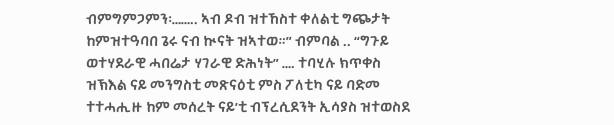ብምግምጋምን፡…….. ኣብ ዶብ ዝተኸስተ ቀለልቲ ግጭታት ከምዝተዓባበ ጌሩ ናብ ኲናት ዝኣተወ።” ብምባል .. “ግጉይ ወተሃደራዊ ሓበሬታ ሃገራዊ ድሕነት” …. ተባሂሉ ክጥቀስ ዝኽእል ናይ መንግስቲ መጽናዕቲ ምስ ፖለቲካ ናይ ባድመ ተተሓሒዙ ከም መሰረት ናይ’ቲ ብፕረሲደንት ኢሳያስ ዝተወስደ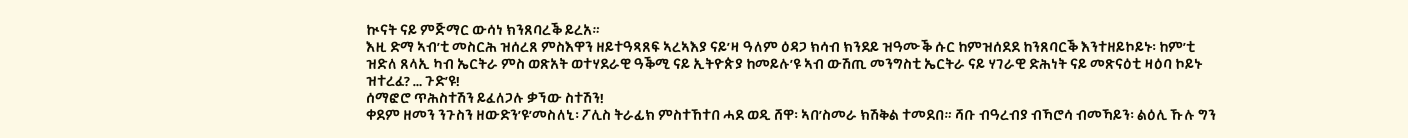ኲናት ናይ ምጅማር ውሳነ ክንጸባረቕ ይረአ።
እዚ ድማ ኣብ’ቲ መስርሕ ዝሰረጸ ምስእዋን ዘይተዓጻጸፍ ኣረኣእያ ናይ’ዛ ዓለም ዕዳጋ ክሳብ ክንደይ ዝዓሙቕ ሱር ከምዝሰደደ ከንጸባርቕ እንተዘይኮይኑ፡ ከም’ቲ ዝድለ ጸላኢ ካብ ኤርትራ ምስ ወጽአት ወተሃደራዊ ዓቕሚ ናይ ኢትዮጵያ ከመይሉ’ዩ ኣብ ውሽጢ መንግስቲ ኤርትራ ናይ ሃገራዊ ድሕነት ናይ መጽናዕቲ ዛዕባ ኮይኑ ዝተረፈ? … ጉድ’ዩ!
ሰማፎሮ ጥሕስተሽን ይፈለጋሉ ቃኘው ስተሽን!
ቀደም ዘመን ንጉስን ዘውድን’ዩ’መስለኒ፡ ፖሊስ ትራፊክ ምስተኸተበ ሓደ ወዲ ሸዋ፡ ኣበ’ስመራ ክሽቅል ተመደበ። ሻቡ ብዓረብያ ብኻሮሳ ብመኻይን፡ ልዕሊ ኹሉ ግን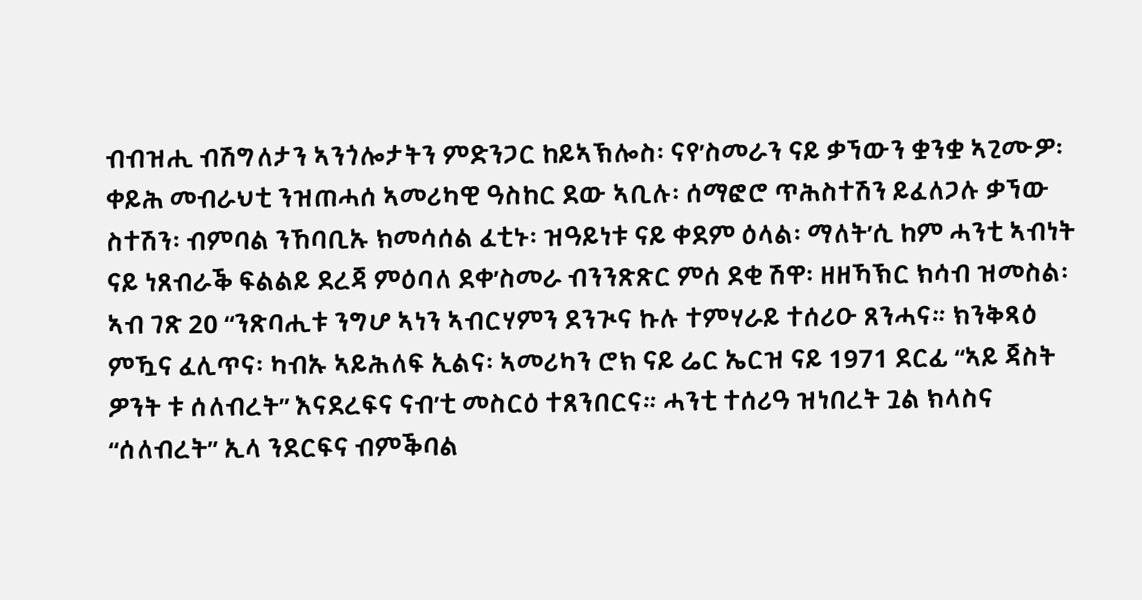ብብዝሒ ብሽግለታን ኣንጎሎታትን ምድንጋር ከይኣኽሎስ፡ ናየ’ስመራን ናይ ቃኘውን ቋንቋ ኣጊሙዎ፡ ቀይሕ መብራህቲ ንዝጠሓሰ ኣመሪካዊ ዓስከር ደው ኣቢሉ፡ ሰማፎሮ ጥሕስተሽን ይፈለጋሉ ቃኘው ስተሽን፡ ብምባል ንኸባቢኡ ክመሳሰል ፈቲኑ፡ ዝዓይነቱ ናይ ቀደም ዕላል፡ ማለት’ሲ ከም ሓንቲ ኣብነት ናይ ነጸብራቕ ፍልልይ ደረጃ ምዕባለ ደቀ’ስመራ ብንንጽጽር ምሰ ደቂ ሽዋ፡ ዘዘኻኽር ክሳብ ዝመስል፡ ኣብ ገጽ 20 “ንጽባሒቱ ንግሆ ኣነን ኣብርሃምን ደንጒና ኩሉ ተምሃራይ ተሰሪዑ ጸንሓና። ክንቅጻዕ ምዃና ፈሊጥና፡ ካብኡ ኣይሕለፍ ኢልና፡ ኣመሪካን ሮክ ናይ ሬር ኤርዝ ናይ 1971 ደርፊ “ኣይ ጃስት ዎንት ቱ ሰለብረት” እናደረፍና ናብ’ቲ መስርዕ ተጸንበርና። ሓንቲ ተሰሪዓ ዝነበረት ጓል ክላስና “ሰለብረት” ኢላ ንደርፍና ብምቕባል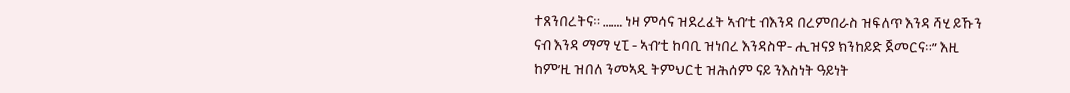ተጸንበረትና። ……. ነዛ ምሳና ዝደረፈት ኣብ’ቲ ብእንዳ በረምበራስ ዝፍለጥ እንዳ ሻሂ ይኹን ናብ እንዳ ማማ ሂፒ - ኣብ’ቲ ከባቢ ዝነበረ እንዳስዋ- ሒዝናያ ክንከይድ ጀመርና።” እዚ ከም’ዚ ዝበለ ንመኣዲ ትምህርቲ ዝሕሰም ናይ ንእስነት ዓይነት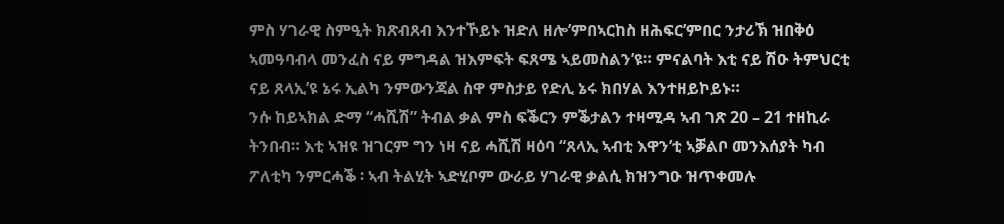ምስ ሃገራዊ ስምዒት ክጽብጸብ እንተኾይኑ ዝድለ ዘሎ’ምበኣርከስ ዘሕፍር’ምበር ንታሪኽ ዝበቅዕ ኣመዓባብላ መንፈስ ናይ ምግዳል ዝእምፍት ፍጸሜ ኣይመስልን’ዩ። ምናልባት እቲ ናይ ሽዑ ትምህርቲ ናይ ጸላኢ’ዩ ኔሩ ኢልካ ንምውንጃል ስዋ ምስታይ የድሊ ኔሩ ክበሃል እንተዘይኮይኑ።
ንሱ ከይኣክል ድማ “ሓሺሽ” ትብል ቃል ምስ ፍቕርን ምቕታልን ተዛሚዳ ኣብ ገጽ 20 – 21 ተዘኪራ ትንበብ። እቲ ኣዝዩ ዝገርም ግን ነዛ ናይ ሓሺሽ ዛዕባ “ጸላኢ ኣብቲ እዋን’ቲ ኣቓልቦ መንእሰያት ካብ ፖለቲካ ንምርሓቕ ፡ ኣብ ትልሂት ኣድሂቦም ውራይ ሃገራዊ ቃልሲ ክዝንግዑ ዝጥቀመሉ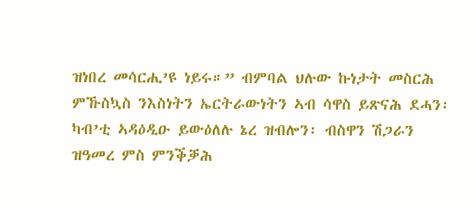ዝነበረ መሳርሒ’ዩ ነይሩ።” ብምባል ህሉው ኩነታት መስርሕ ምኹስኳስ ንእስነትን ኤርትራውነትን ኣብ ሳዋስ ይጽናሕ ደሓን፡ ካብ’ቲ ኣዳዕዲዑ ይውዕለሉ ኔረ ዝብሎን፡ ብስዋን ሽጋራን ዝዓመረ ምስ ምንቕቓሕ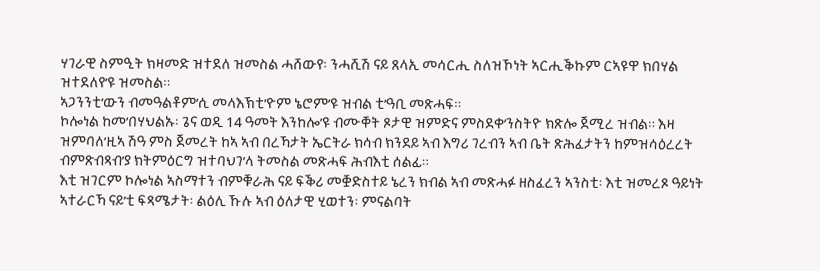ሃገራዊ ስምዒት ክዛመድ ዝተደለ ዝመስል ሓሸውየ፡ ንሓሺሽ ናይ ጸላኢ መሳርሒ ስለዝኾነት ኣርሒቕኩም ርኣዩዋ ክበሃል ዝተደለየ’ዩ ዝመስል።
ኣጋንንቲ’ውን ብመዓልቶም’ሲ መላእኽቲ’ዮም ኔሮም’ዩ ዝብል ቲ’ዓቢ መጽሓፍ።
ኮሎነል ከመ’በሃህልኡ፡ ጌና ወዲ 14 ዓመት እንከሎ’ዩ ብሙቐት ጾታዊ ዝምድና ምስደቀ’ንስትዮ ክጽሎ ጀሚረ ዝብል። እዛ ዝምባለ’ዚኣ ሽዓ ምስ ጀመረት ከኣ ኣብ በረኻታት ኤርትራ ክሳብ ክንደይ ኣብ እግሪ ገረብን ኣብ ቤት ጽሕፈታትን ከምዝሳዕረረት ብምጽብጻብ’ያ ክትምዕርግ ዝተባህገ’ላ ትመስል መጽሓፍ ሕብእቲ ሰልፊ።
እቲ ዝገርም ኮሎነል ኣስማተን ብምቑራሕ ናይ ፍቕሪ መቛድስተይ ኔረን ክብል ኣብ መጽሓፉ ዘስፈረን ኣንስቲ፡ እቲ ዝመረጾ ዓይነት ኣተራርኻ ናይ’ቲ ፍጻሜታት፡ ልዕሊ ኹሉ ኣብ ዕለታዊ ሂወተን፡ ምናልባት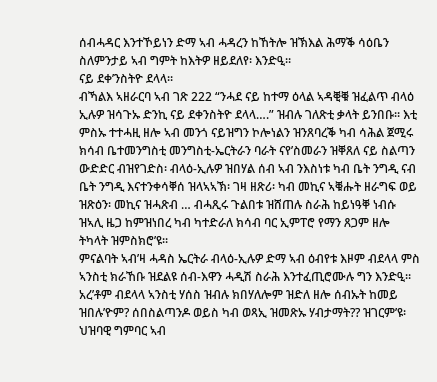ሰብሓዳር እንተኾይነን ድማ ኣብ ሓዳረን ከኸትሎ ዝኽእል ሕማቕ ሳዕቤን ስለምንታይ ኣብ ግምት ከእትዎ ዘይደለየ፡ እንድዒ።
ናይ ደቀ’ንስትዮ ደላላ።
ብኻልእ ኣዘራርባ ኣብ ገጽ 222 “ንሓደ ናይ ከተማ ዕላል ኣዳቒቑ ዝፈልጥ ብላዕ ኢሉዎ ዝሳጉኡ ድንኪ ናይ ደቀንስትዮ ደላላ….” ዝብሉ ገለጽቲ ቃላት ይንበቡ። እቲ ምስኡ ተተሓዚ ዘሎ ኣብ መንጎ ናይዝግን ኮሎነልን ዝንጸባረቕ ካብ ሳሕል ጀሚሩ ክሳብ ቤተመንግስቲ መንግስቲ-ኤርትራን ባራት ናየ’ስመራን ዝቐጸለ ናይ ስልጣን ውድድር ብዝየገድስ፡ ብላዕ-ኢሉዎ ዝበሃል ሰብ ኣብ ንእስነቱ ካብ ቤት ንግዲ ናብ ቤት ንግዲ እናተንቀሳቐሰ ዝላኣኣኽ፡ ገዛ ዘጽሪ፡ ካብ መኪና ኣቑሑት ዘራግፍ ወይ ዝጽዕን፡ መኪና ዝሓጽብ … ብሓጺሩ ጉልበቱ ዝሸጠሉ ስራሕ ከይነዓቐ ነብሱ ዝኣሊ ዜጋ ከምዝነበረ ካብ ካተድራለ ክሳብ ባር ኢምፐሮ የማን ጸጋም ዘሎ ትካላት ዝምስክሮ’ዩ።
ምናልባት ኣብ’ዛ ሓዳስ ኤርትራ ብላዕ-ኢሉዎ ድማ ኣብ ዕብየቱ እዞም ብደላላ ምስ ኣንስቲ ክራኸቡ ዝደልዩ ሰብ-እዋን ሓዲሽ ስራሕ እንተፈጢሮሙሉ ግን እንድዒ። አረ’ቶም ብደላላ ኣንስቲ ሃሰስ ዝብሉ ክበሃለሎም ዝድለ ዘሎ ሰብኡት ከመይ ዝበሉ’ዮም? ሰበስልጣንዶ ወይስ ካብ ወጻኢ ዝመጽኡ ሃብታማት?? ዝገርም’ዩ፡ ህዝባዊ ግምባር ኣብ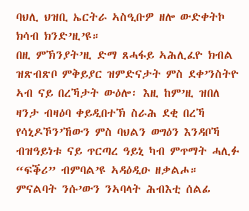ባህሊ ህዝቢ ኤርትራ ኣስዒቡዎ ዘሎ ውድቀትኮ ክሳብ ክንድ’ዚ’ዩ።
በዚ ምኽንያት’ዚ ድማ ጸሓፋይ ኣሕሊፈዮ ክብል ዝጽብጽቦ ምቅይያር ዝምድናታት ምስ ደቀ’ንስትዮ ኣብ ናይ በረኻታት ውዕሎ፡ እዚ ከም’ዚ ዝበለ ዛንታ ብዛዕባ ቀይዲበተኽ ስራሕ ደቂ በረኻ የሳኒዶኾን’ኸውን ምስ ባህልን ወግዕን እንዳቦኻ ብዝዓይነቱ ናይ ጥርጣረ ዓይኒ ካብ ምጥማት ሓሊፉ “ፍቕሪ” ብምባል’ዩ ኣዳዕዲዑ ዘቃልሖ። ምናልባት ንሱ’ውን ንኣባላት ሕብእቲ ሰልፊ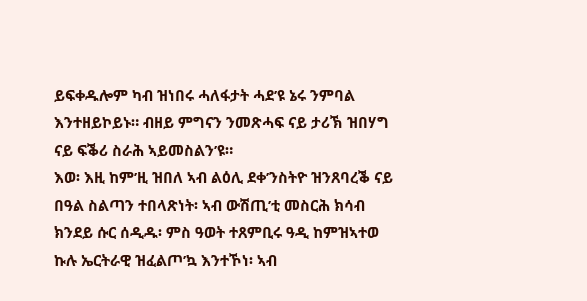ይፍቀዱሎም ካብ ዝነበሩ ሓለፋታት ሓደ’ዩ ኔሩ ንምባል እንተዘይኮይኑ። ብዘይ ምግናን ንመጽሓፍ ናይ ታሪኽ ዝበሃግ ናይ ፍቕሪ ስራሕ ኣይመስልን’ዩ።
እወ፡ እዚ ከም’ዚ ዝበለ ኣብ ልዕሊ ደቀ’ንስትዮ ዝንጸባረቕ ናይ በዓል ስልጣን ተበላጽነት፡ ኣብ ውሽጢ’ቲ መስርሕ ክሳብ ክንደይ ሱር ሰዲዱ፡ ምስ ዓወት ተጸምቢሩ ዓዲ ከምዝኣተወ ኩሉ ኤርትራዊ ዝፈልጦ’ኳ እንተኾነ፡ ኣብ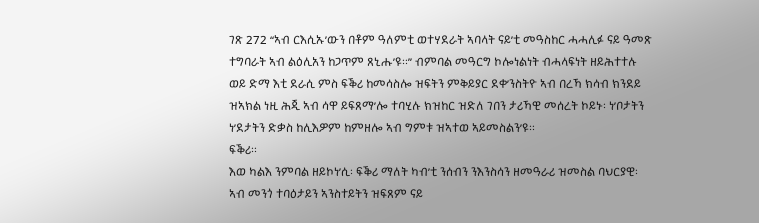ገጽ 272 “ኣብ ርእሲኡ’ውን በቶም ዓለምቲ ወተሃደራት ኣባላት ናይ’ቲ መዓስከር ሓሓሊፉ ናይ ዓመጽ ተግባራት ኣብ ልዕሊአን ከጋጥም ጸኒሑ’ዩ።” ብምባል መዓርግ ኮሎነልነት ብሓላፍነት ዘይሕተተሉ ወይ ድማ እቲ ደራሲ ምስ ፍቕሪ ከመሳስሎ ዝፍትን ምቅይያር ደቀ’ንስትዮ ኣብ በረኻ ክሳብ ክንደይ ዝኣክል ነዚ ሕጂ ኣብ ሳዋ ይፍጸማ’ሎ ተባሂሉ ክዝከር ዝድለ ገበን ታሪኻዊ መሰረት ኮይኑ፡ ነ’ቦታትን ነ’ደታትን ድቃስ ከሊእዎም ከምዘሎ ኣብ ግምቱ ዝኣተወ ኣይመስልን’ዩ።
ፍቕሪ።
እወ ካልእ ንምባል ዘይኮነ’ሲ፡ ፍቕሪ ማለት ካብ’ቲ ንሰብን ንእንስሳን ዘመዓራሪ ዝመስል ባህርያዊ፡ ኣብ መንጎ ተባዕታይን ኣንስተይትን ዝፍጸም ናይ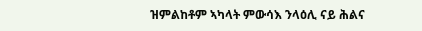ዝምልከቶም ኣካላት ምውሳእ ንላዕሊ ናይ ሕልና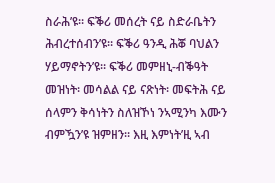ስራሕ’ዩ። ፍቕሪ መሰረት ናይ ስድራቤትን ሕብረተሰብን’ዩ። ፍቕሪ ዓንዲ ሕቖ ባህልን ሃይማኖትን’ዩ። ፍቕሪ መምዘኒ-ብቕዓት መዝነት፡ መሳልል ናይ ናጽነት፡ መፍትሕ ናይ ሰላምን ቅሳነትን ስለዝኾነ ንኣሚንካ እሙን ብምዃን’ዩ ዝምዘን። እዚ እምነት’ዚ ኣብ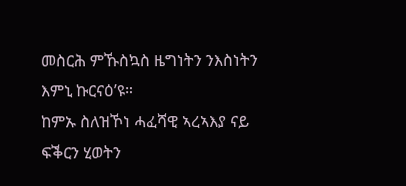መስርሕ ምኹስኳስ ዜግነትን ንእስነትን እምኒ ኩርናዕ’ዩ።
ከምኡ ስለዝኾነ ሓፈሻዊ ኣረኣእያ ናይ ፍቕርን ሂወትን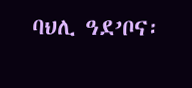ባህሊ ዓደ’ቦና፡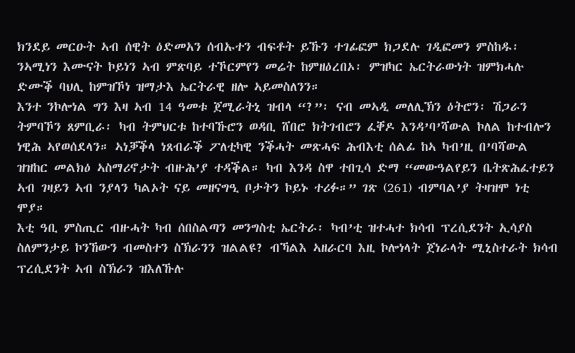ክንደይ መርዑት ኣብ ሰዊት ዕድመአን ሰብኡተን ብፍቶት ይኹን ተገፊፎም ክጋደሉ ገዲፎመን ምስከዱ፡ ንኣሚነን እሙናት ኮይነን ኣብ ምጽባይ ተኾርምየን መሬት ከምዘዕረበኦ፡ ምዝካር ኤርትራውነት ዝምክሓሉ ድሙቕ ባህሊ ከምዝኾነ ዝማታእ ኤርትራዊ ዘሎ ኣይመስለንን።
እንተ ንኮሎነል ግን እዛ ኣብ 14 ዓመቱ ጀሚራትኒ ዝብላ “?”፡ ናብ መኣዲ መለሊኽን ዕትሮን፡ ሽጋራን ትምባኾን ጸምቢራ፡ ካብ ትምህርቱ ከተባኹሮን ወዳቢ ሸበሮ ክትገብሮን ፈቐዶ እንዳ’ባ’ሻውል ኮለል ከተብሎን ነዊሕ ኣየወሰደላን። ኣነቓቕላ ነጸብራቕ ፖለቲካዊ ንቕሓት መጽሓፍ ሕብእቲ ሰልፊ ከኣ ካብ’ዚ በ’ባሻውል ዝዝከር መልክዕ ኣስማሪኖታት ብዙሕ’ያ ተዳቕል። ካብ እንዳ ስዋ ተበጊሳ ድማ “መውዓልየይን ቤትጽሕፈተይን ኣብ ገዛይን ኣብ ንያላን ካልኦት ናይ መዘናግዒ ቦታትን ኮይኑ ተሪፉ።” ገጽ (261) ብምባል’ያ ትዛዝሞ ነቲ ሞያ።
እቲ ዓቢ ምስጢር ብዙሓት ካብ ሰበስልጣን መንግስቲ ኤርትራ፡ ካብ’ቲ ዝተሓተ ክሳብ ፕረሲደንት ኢሳያስ ስለምንታይ ኮንኸውን ብመስተን ስኽራንን ዝልልዩ? ብኻልእ ኣዘራርባ እዚ ኮሎነላት ጀነራላት ሚኒስተራት ክሳብ ፕረሲደንት ኣብ ስኽራን ዝእለኹሉ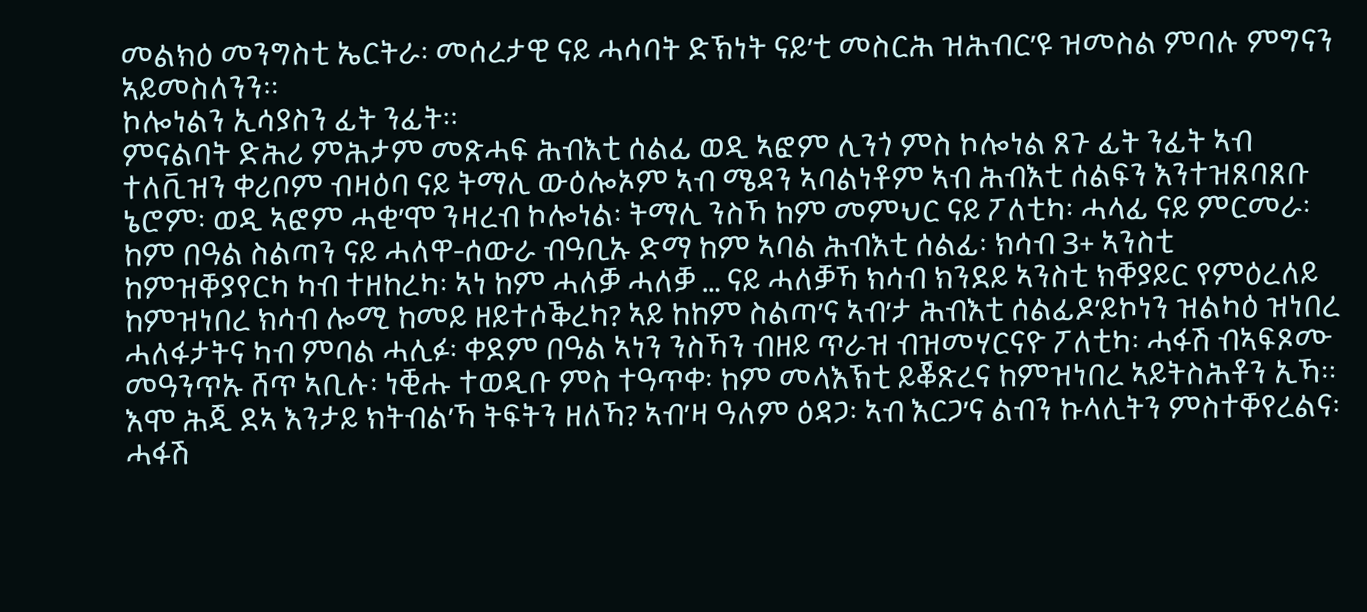መልክዕ መንግስቲ ኤርትራ፡ መሰረታዊ ናይ ሓሳባት ድኽነት ናይ’ቲ መስርሕ ዝሕብር’ዩ ዝመስል ምባሉ ምግናን ኣይመስለንን።
ኮሎነልን ኢሳያስን ፊት ንፊት።
ምናልባት ድሕሪ ምሕታም መጽሓፍ ሕብእቲ ሰልፊ ወዲ ኣፎም ሊንጎ ምስ ኮሎነል ጸጉ ፊት ንፊት ኣብ ተለቪዝን ቀሪቦም ብዛዕባ ናይ ትማሊ ውዕሎኦም ኣብ ሜዳን ኣባልነቶም ኣብ ሕብእቲ ሰልፍን እንተዝጸባጸቡ ኔሮም፡ ወዲ ኣፎም ሓቂ’ሞ ንዛረብ ኮሎነል፡ ትማሊ ንስኻ ከም መምህር ናይ ፖለቲካ፡ ሓላፊ ናይ ምርመራ፡ ከም በዓል ስልጣን ናይ ሓለዋ-ሰውራ ብዓቢኡ ድማ ከም ኣባል ሕብእቲ ሰልፊ፡ ክሳብ 3+ ኣንስቲ ከምዝቐያየርካ ካብ ተዘከረካ፡ ኣነ ከም ሓለቓ ሓለቓ … ናይ ሓለቓኻ ክሳብ ክንደይ ኣንስቲ ክቐያይር የምዕረለይ ከምዝነበረ ክሳብ ሎሚ ከመይ ዘይተሶቕረካ? ኣይ ከከም ስልጣ’ና ኣብ’ታ ሕብእቲ ሰልፊዶ’ይኮነን ዝልካዕ ዝነበረ ሓለፋታትና ካብ ምባል ሓሊፉ፡ ቀደም በዓል ኣነን ንስኻን ብዘይ ጥራዝ ብዝመሃርናዮ ፖለቲካ፡ ሓፋሽ ብኣፍጾሙ መዓንጥኡ ሸጥ ኣቢሉ፡ ነቒሑ ተወዲቡ ምስ ተዓጥቀ፡ ከም መላእኽቲ ይቖጽረና ከምዝነበረ ኣይትስሕቶን ኢኻ።
እሞ ሕጂ ደኣ እንታይ ክትብል’ኻ ትፍትን ዘለኻ? ኣብ’ዛ ዓለም ዕዳጋ፡ ኣብ እርጋ’ና ልብን ኩላሊትን ምስተቐየረልና፡ ሓፋሽ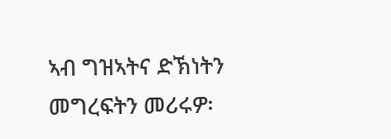ኣብ ግዝኣትና ድኽነትን መግረፍትን መሪሩዎ፡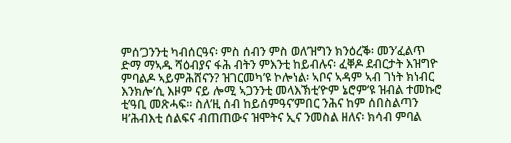ምሰ’ጋንንቲ ካብሰርዓና፡ ምስ ሰብን ምስ ወለ’ዝግን ክንዕረቕ፡ መን’ፈልጥ ድማ ማኣዱ ሻዕብያና ፋሕ ብትን ምእንቲ ከይብሉና፡ ፈቐዶ ደብርታት እዝግዮ ምባልዶ ኣይምሕሸናን? ዝገርመካ’ዩ ኮሎነል፡ ኣቦና ኣዳም ኣብ ገነት ክነብር እንክሎ’ሲ እዞም ናይ ሎሚ ኣጋንንቲ መላእኽቲ’ዮም ኔሮም’ዩ ዝብል ተመኩሮ ቲ’ዓቢ መጽሓፍ። ስለ’ዚ ሰብ ከይሰምዓና’ምበር ንሕና ከም ሰበስልጣን ዛ’ሕብእቲ ሰልፍና ብጠጠውና ዝሞትና ኢና ንመስል ዘለና፡ ክሳብ ምባል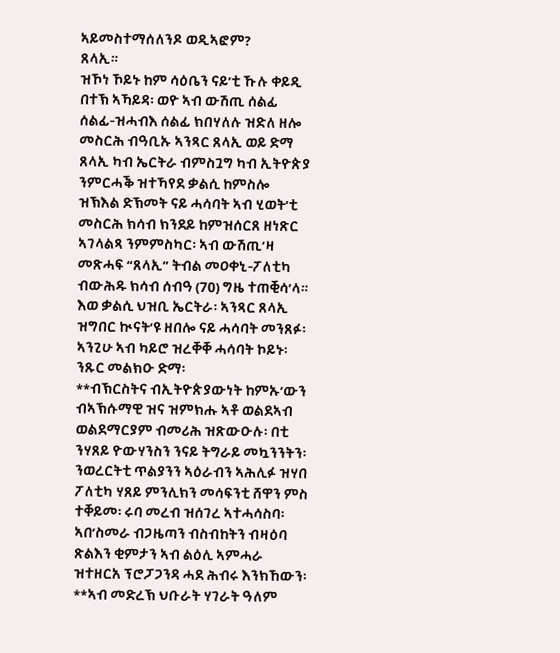ኣይመስተማሰለንዶ ወዲኣፎም?
ጸላኢ።
ዝኾነ ኾይኑ ከም ሳዕቤን ናይ’ቲ ኹሉ ቀይዲ በተኽ ኣኻይዳ፡ ወዮ ኣብ ውሽጢ ሰልፊ ሰልፊ-ዝሓብእ ሰልፊ ክበሃለሉ ዝድለ ዘሎ መስርሕ ብዓቢኡ ኣንጻር ጸላኢ ወይ ድማ ጸላኢ ካብ ኤርትራ ብምስጓግ ካብ ኢትዮጵያ ንምርሓቕ ዝተኻየደ ቃልሲ ከምስሎ ዝኽእል ድኽመት ናይ ሓሳባት ኣብ ሂወት’ቲ መስርሕ ክሳብ ክንደይ ከምዝሰርጸ ዘነጽር ኣገላልጻ ንምምስካር፡ ኣብ ውሽጢ’ዛ መጽሓፍ “ጸላኢ” ትብል መዐቀኒ-ፖለቲካ ብውሕዱ ክሳብ ሰብዓ (70) ግዜ ተጠቒሳ’ላ። እወ ቃልሲ ህዝቢ ኤርትራ፡ ኣንጻር ጸላኢ ዝግበር ኲናት’ዩ ዘበሎ ናይ ሓሳባት መንጸፉ፡ ኣንጊሁ ኣብ ካይሮ ዝረቐቐ ሓሳባት ኮይኑ፡ ንጹር መልክዑ ድማ፡
**ብኽርስትና ብኢትዮጵያውነት ከምኡ’ውን ብኣኽሱማዊ ዝና ዝምክሑ ኣቶ ወልደኣብ ወልደማርያም ብመሪሕ ዝጽውዑሉ፡ በቲ ንሃጸይ ዮውሃንስን ንናይ ትግራይ መኳንንትን፡ ንወረርትቲ ጥልያንን ኣዕራብን ኣሕሊፉ ዝሃበ ፖለቲካ ሃጸይ ምንሊክን መሳፍንቲ ሸዋን ምስ ተቐይመ፡ ሩባ መረብ ዝሰገረ ኣተሓሳስባ፡ ኣበ’ስመራ ብጋዜጣን ብስብከትን ብዛዕባ ጽልእን ቂምታን ኣብ ልዕሊ ኣምሓራ ዝተዘርአ ፕሮፓጋንዳ ሓደ ሕብሩ እንክኸውን፡
**ኣብ መድረኽ ህቡራት ሃገራት ዓለም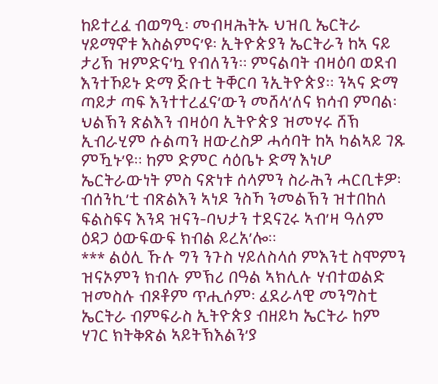ከይተረፈ ብወግዒ፡ መብዛሕትኡ ህዝቢ ኤርትራ ሃይማኖቱ እስልምና’ዩ፡ ኢትዮጵያን ኤርትራን ከኣ ናይ ታሪኽ ዝምድና’ኳ የብለንን። ምናልባት ብዛዕባ ወደብ እንተኾይኑ ድማ ጅቡቲ ትቐርባ ንኢትዮጵያ። ንኣና ድማ ጣይታ ጣፍ እንተተረፈና’ውን መሸላ’ለና ክሳብ ምባል፡ ህልኽን ጽልእን ብዛዕባ ኢትዮጵያ ዝመሃሩ ሸኽ ኢብራሂም ሱልጣን ዘውረስዎ ሓሳባት ከኣ ካልኣይ ገጹ ምዃኑ’ዩ። ከም ድምር ሳዕቤኑ ድማ እነሆ ኤርትራውነት ምስ ናጽነቱ ሰላምን ስራሕን ሓርቢቱዎ፡ ብሰንኪ’ቲ ብጽልእን ኣነዶ ንስኻ ንመልኽን ዝተበከለ ፍልስፍና እንዳ ዝናን-ባህታን ተደናጊሩ ኣብ’ዛ ዓለም ዕዳጋ ዕውፍውፍ ክብል ይረአ’ሎ።
*** ልዕሊ ኹሉ ግን ንጉስ ሃይለስላሰ ምእንቲ ስሞምን ዝናኦምን ክብሉ ምኽሪ በዓል ኣክሊሉ ሃብተወልድ ዝመስሉ ብጾቶም ጥሒሶም፡ ፈደራላዊ መንግስቲ ኤርትራ ብምፍራስ ኢትዮጵያ ብዘይካ ኤርትራ ከም ሃገር ክትቅጽል ኣይትኽእልን’ያ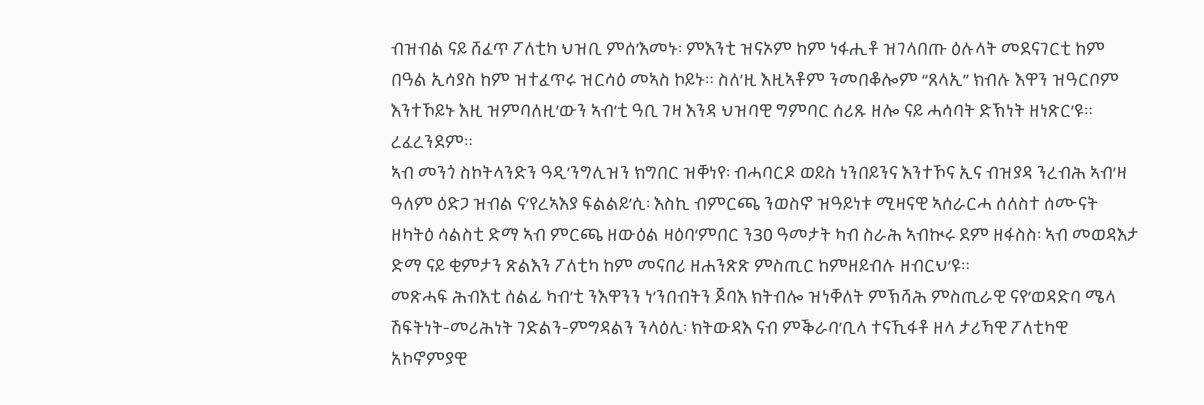ብዝብል ናይ ሸፈጥ ፖለቲካ ህዝቢ ምሰ’እመኑ፡ ምእንቲ ዝናኦም ከም ነፋሒቶ ዝገላበጡ ዕሉላት መደናገርቲ ከም በዓል ኢሳያስ ከም ዝተፈጥሩ ዝርሳዕ መኣስ ኮይኑ። ስለ’ዚ እዚኣቶም ንመበቆሎም “ጸላኢ” ክብሉ እዋን ዝዓርቦም እንተኾይኑ እዚ ዝምባለዚ’ውን ኣብ’ቲ ዓቢ ገዛ እንዳ ህዝባዊ ግምባር ሰሪጹ ዘሎ ናይ ሓሳባት ድኽነት ዘነጽር’ዩ።
ረፈረንደም።
ኣብ መንጎ ስኮትላንድን ዓዲ’ንግሊዝን ክግበር ዝቐነየ፡ ብሓባርዶ ወይስ ነንበይንና እንተኾና ኢና ብዝያዳ ንረብሕ ኣብ’ዛ ዓለም ዕድጋ ዝብል ና’የረኣእያ ፍልልይ’ሲ፡ እስኪ ብምርጫ ንወስኖ ዝዓይነቱ ሚዛናዊ ኣሰራርሓ ሰለስተ ሰሙናት ዘካትዕ ሳልስቲ ድማ ኣብ ምርጫ ዘውዕል ዛዕባ’ምበር ን30 ዓመታት ካብ ስራሕ ኣብኲሩ ደም ዘፋስስ፡ ኣብ መወዳእታ ድማ ናይ ቂምታን ጽልእን ፖለቲካ ከም መናበሪ ዘሐንጽጽ ምስጢር ከምዘይብሉ ዘብርህ’ዩ።
መጽሓፍ ሕብእቲ ሰልፊ ካብ’ቲ ንእዋንን ነ’ንበብትን ጆባእ ክትብሎ ዝነቐለት ምኽሻሕ ምስጢራዊ ናየ’ወዳድባ ሜላ ሽፍትነት-መሪሕነት ገድልን-ምግዳልን ንላዕሊ፡ ክትውዳእ ናብ ምቕራባ’ቢላ ተናኺፋቶ ዘላ ታሪኻዊ ፖለቲካዊ አኮኖምያዊ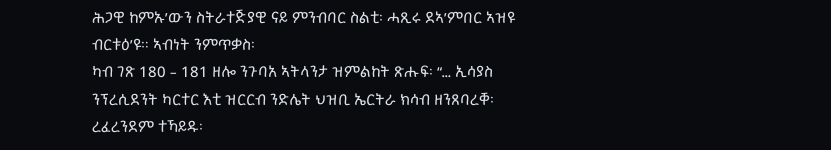ሕጋዊ ከምኡ’ውን ስትራተጅያዊ ናይ ምንብባር ስልቲ፡ ሓጺሩ ደኣ’ምበር ኣዝዩ ብርቱዕ’ዩ። ኣብነት ንምጥቃስ፡
ካብ ገጽ 180 – 181 ዘሎ ንጉባአ ኣትላንታ ዝምልከት ጽሑፍ፡ “… ኢሳያስ ንፕረሲደንት ካርተር እቲ ዝርርብ ንድሌት ህዝቢ ኤርትራ ክሳብ ዘንጸባረቐ፡ ረፈረንደም ተኻይዱ፡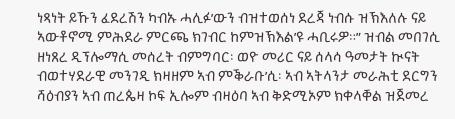ነጻነት ይኹን ፈደረሽን ካብኡ ሓሊፉ’ውን ብዝተወሰነ ደረጃ ነብሱ ዝኽእለሉ ናይ ኣውቶኖሚ ምሕደራ ምርጫ ክገብር ከምዝኽእል’ዩ ሓቢሩዎ።” ዝብል መበገሲ ዘነጸረ ዲፕሎማሲ መሰረት ብምግባር፡ ወዮ መሪር ናይ ሰላሳ ዓመታት ኲናት ብወተሃደራዊ መንገዲ ክዛዘም ኣብ ምቕራቡ’ሲ፡ ኣብ ኣትላንታ መራሕቲ ደርግን ሻዕብያን ኣብ ጠረጴዛ ኮፍ ኢሎም ብዛዕባ ኣብ ቅድሚኦም ክቀላቐል ዝጀመረ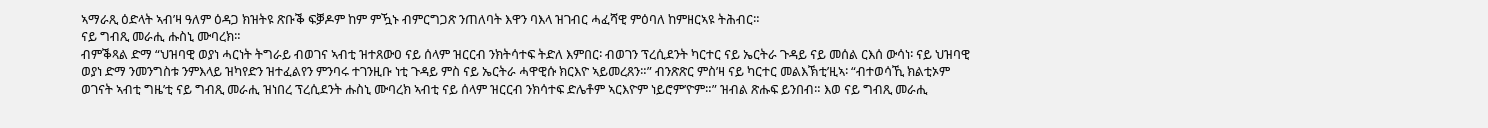ኣማራጺ ዕድላት ኣብ’ዛ ዓለም ዕዳጋ ክዝትዩ ጽቡቕ ፍቓዶም ከም ምዃኑ ብምርግጋጽ ንጠለባት እዋን ባእላ ዝገብር ሓፈሻዊ ምዕባለ ከምዘርኣዩ ትሕብር።
ናይ ግብጺ መራሒ ሑስኒ ሙባረክ።
ብምቕጻል ድማ “ህዝባዊ ወያነ ሓርነት ትግራይ ብወገና ኣብቲ ዝተጸውዐ ናይ ሰላም ዝርርብ ንክትሳተፍ ትድለ እምበር፡ ብወገን ፕረሲደንት ካርተር ናይ ኤርትራ ጉዳይ ናይ መሰል ርእሰ ውሳነ፡ ናይ ህዝባዊ ወያነ ድማ ንመንግስቱ ንምእላይ ዝካየድን ዝተፈልየን ምንባሩ ተገንዚቡ ነቲ ጉዳይ ምስ ናይ ኤርትራ ሓዋዊሱ ክርእዮ ኣይመረጸን።” ብንጽጽር ምስ’ዛ ናይ ካርተር መልእኽቲ’ዚኣ፡ “ብተወሳኺ ክልቲኦም ወገናት ኣብቲ ግዜ’ቲ ናይ ግብጺ መራሒ ዝነበረ ፕረሲደንት ሑስኒ ሙባረክ ኣብቲ ናይ ሰላም ዝርርብ ንክሳተፍ ድሌቶም ኣርእዮም ነይሮም’ዮም።” ዝብል ጽሑፍ ይንበብ። እወ ናይ ግብጺ መራሒ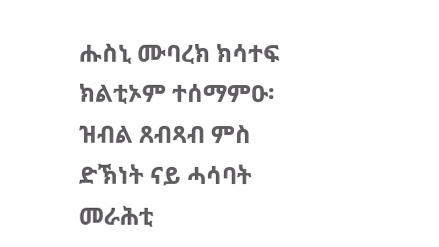ሑስኒ ሙባረክ ክሳተፍ ክልቲኦም ተሰማምዑ፡ ዝብል ጸብጻብ ምስ ድኽነት ናይ ሓሳባት መራሕቲ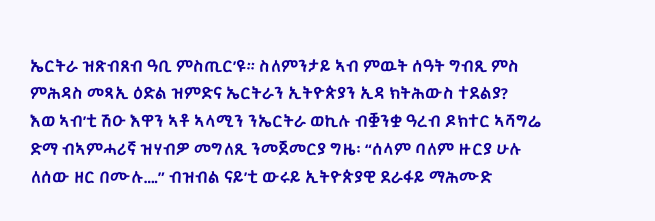ኤርትራ ዝጽብጸብ ዓቢ ምስጢር’ዩ። ስለምንታይ ኣብ ምዉት ሰዓት ግብጺ ምስ ምሕዳስ መጻኢ ዕድል ዝምድና ኤርትራን ኢትዮጵያን ኢዳ ክትሕውስ ተደልያ?
እወ ኣብ’ቲ ሽዑ እዋን ኣቶ ኣላሚን ንኤርትራ ወኪሉ ብቛንቋ ዓረብ ዶክተር ኣሻግሬ ድማ ብኣምሓሪኛ ዝሃብዎ መግለጺ ንመጀመርያ ግዜ፡ “ሰላም ባለም ዙርያ ሁሉ ለሰው ዘር በሙሉ….” ብዝብል ናይ’ቲ ውሩይ ኢትዮጵያዊ ደራፋይ ማሕሙድ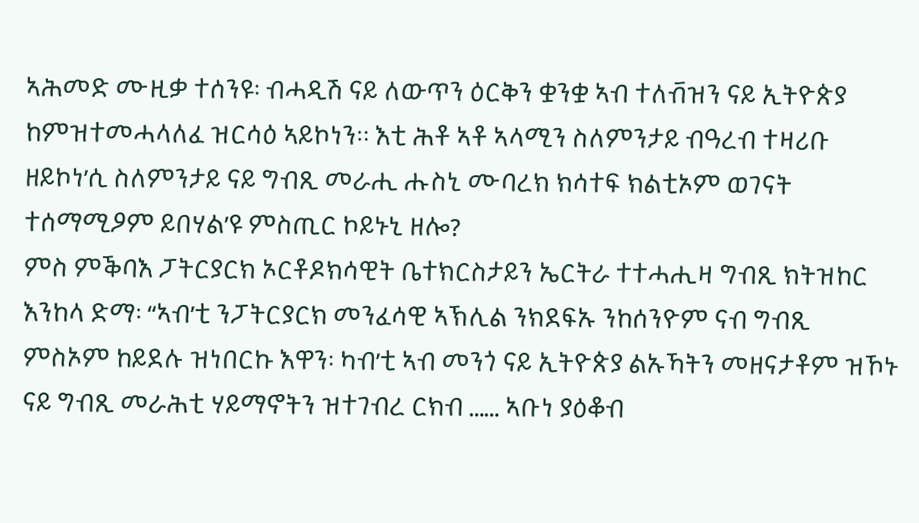ኣሕመድ ሙዚቃ ተሰንዩ፡ ብሓዲሽ ናይ ለውጥን ዕርቅን ቋንቋ ኣብ ተለቭዝን ናይ ኢትዮጵያ ከምዝተመሓላለፈ ዝርሳዕ ኣይኮነን። እቲ ሕቶ ኣቶ ኣላሚን ስለምንታይ ብዓረብ ተዛሪቡ ዘይኮነ’ሲ ስለምንታይ ናይ ግብጺ መራሒ ሑስኒ ሙባረክ ክሳተፍ ክልቲኦም ወገናት ተሰማሚዖም ይበሃል’ዩ ምስጢር ኮይኑኒ ዘሎ?
ምስ ምቕባእ ፓትርያርክ ኦርቶዶክሳዊት ቤተክርስታይን ኤርትራ ተተሓሒዛ ግብጺ ክትዝከር እንከላ ድማ፡ “ኣብ’ቲ ንፓትርያርክ መንፈሳዊ ኣኽሊል ንክደፍኡ ንከሰንዮም ናብ ግብጺ ምስኦም ከይደሉ ዝነበርኩ እዋን፡ ካብ’ቲ ኣብ መንጎ ናይ ኢትዮጵያ ልኡኻትን መዘናታቶም ዝኾኑ ናይ ግብጺ መራሕቲ ሃይማኖትን ዝተገብረ ርክብ …… ኣቡነ ያዕቆብ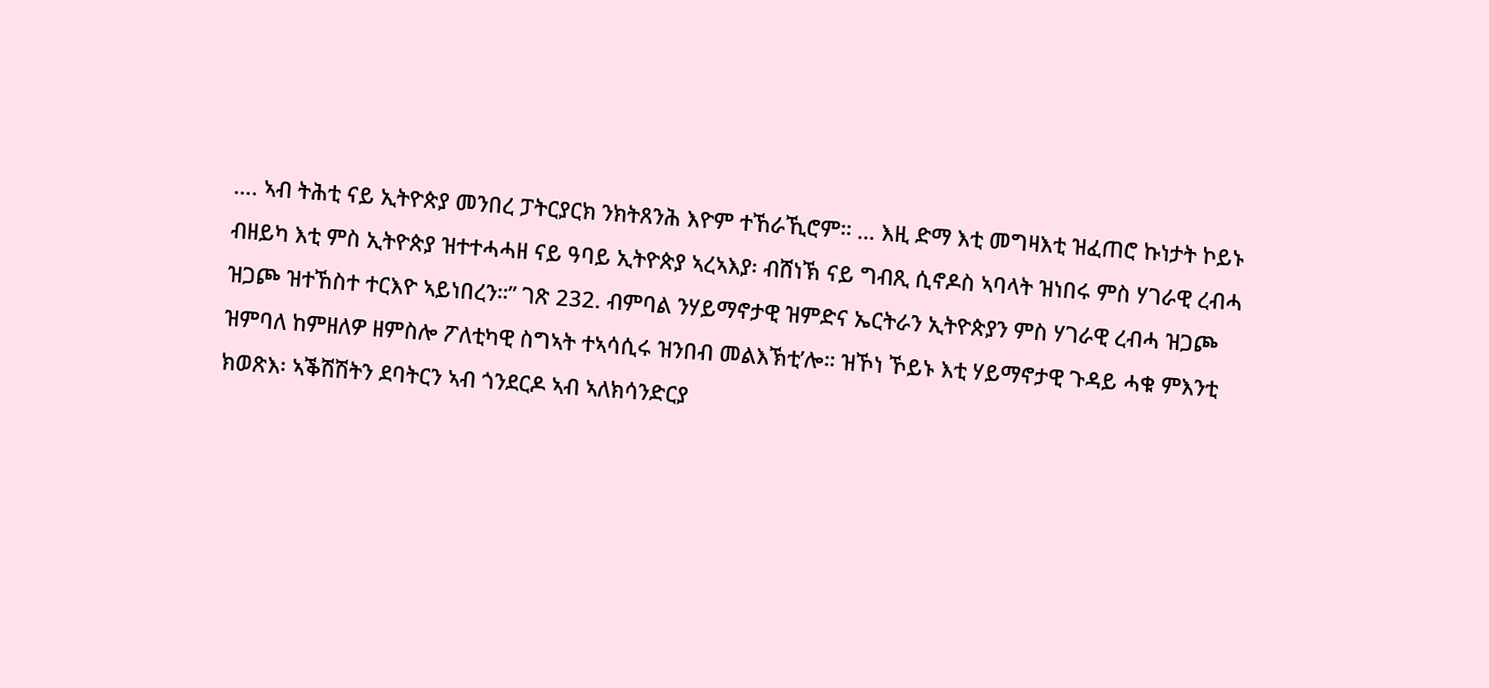…. ኣብ ትሕቲ ናይ ኢትዮጵያ መንበረ ፓትርያርክ ንክትጸንሕ እዮም ተኸራኺሮም። … እዚ ድማ እቲ መግዛእቲ ዝፈጠሮ ኩነታት ኮይኑ ብዘይካ እቲ ምስ ኢትዮጵያ ዝተተሓሓዘ ናይ ዓባይ ኢትዮጵያ ኣረኣእያ፡ ብሸነኽ ናይ ግብጺ ሲኖዶስ ኣባላት ዝነበሩ ምስ ሃገራዊ ረብሓ ዝጋጮ ዝተኸስተ ተርእዮ ኣይነበረን።” ገጽ 232. ብምባል ንሃይማኖታዊ ዝምድና ኤርትራን ኢትዮጵያን ምስ ሃገራዊ ረብሓ ዝጋጮ ዝምባለ ከምዘለዎ ዘምስሎ ፖለቲካዊ ስግኣት ተኣሳሲሩ ዝንበብ መልእኽቲ’ሎ። ዝኾነ ኾይኑ እቲ ሃይማኖታዊ ጉዳይ ሓቁ ምእንቲ ክወጽእ፡ ኣቕሽሽትን ደባትርን ኣብ ጎንደርዶ ኣብ ኣለክሳንድርያ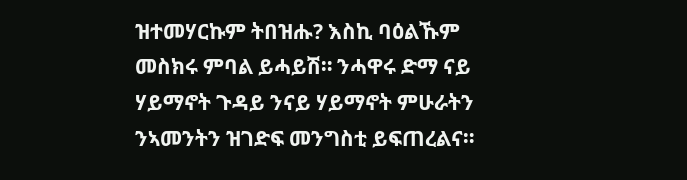ዝተመሃርኩም ትበዝሑ? እስኪ ባዕልኹም መስክሩ ምባል ይሓይሽ። ንሓዋሩ ድማ ናይ ሃይማኖት ጉዳይ ንናይ ሃይማኖት ምሁራትን ንኣመንትን ዝገድፍ መንግስቲ ይፍጠረልና።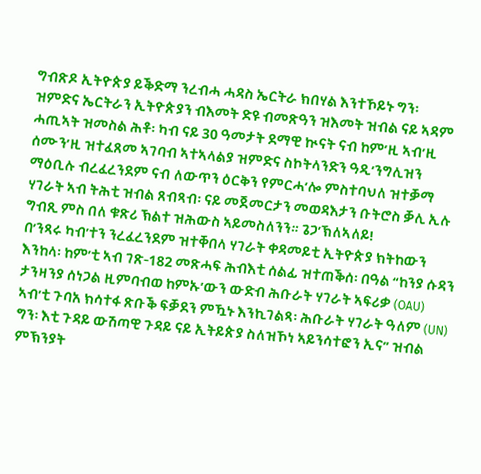ግብጽዶ ኢትዮጵያ ይቕድማ ንረብሓ ሓዳስ ኤርትራ ክበሃል እንተኾይኑ ግን፡
ዝምድና ኤርትራን ኢትዮጵያን ብእመት ድዩ ብመጽዓን ዝእመት ዝብል ናይ ኣዳም ሓጢኣት ዝመስል ሕቶ፡ ካብ ናይ 30 ዓመታት ደማዊ ኲናት ናብ ከም’ዚ ኣብ’ዚ ሰሙን’ዚ ዝተፈጸመ ኣገባብ ኣተኣላልያ ዝምድና ስኮትላንድን ዓዲ’ንግሊዝን ማዕቢሉ ብረፈረንደም ናብ ለውጥን ዕርቅን የምርሓ’ሎ ምስተባህለ ዝተቓማ ሃገራት ኣብ ትሕቲ ዝብል ጸብጻብ፡ ናይ መጀመርታን መወዳእታን ቡትሮስ ቓሊ ኢሉ ግብጺ ምስ በለ ቁጽሪ ኽልተ ዝሕውስ ኣይመስለንን። ጌጋ’ኽለኣለይ!
በ’ንጻሩ ካብ’ተን ንረፈረንደም ዝተቐበላ ሃገራት ቀዳመይቲ ኢትዮጵያ ክትከውን እንከላ፡ ከም’ቲ ኣብ ገጽ-182 መጽሓፍ ሕብእቲ ሰልፊ ዝተጠቕሰ፡ በዓል “ከንያ ሱዳን ታንዛንያ ሰነጋል ዚምባብወ ከምኡ’ውን ውድብ ሕቡራት ሃገራት ኣፍሪቃ (OAU) ኣብ’ቲ ጉባአ ክሳተፋ ጽቡቕ ፍቓደን ምዃኑ እንኪገልጻ፡ ሕቡራት ሃገራት ዓለም (UN) ግን፡ እቲ ጉዳይ ውሽጣዊ ጉዳይ ናይ ኢትይጵያ ስለዝኾነ ኣይንሳተፎን ኢና” ዝብል ምኽንያት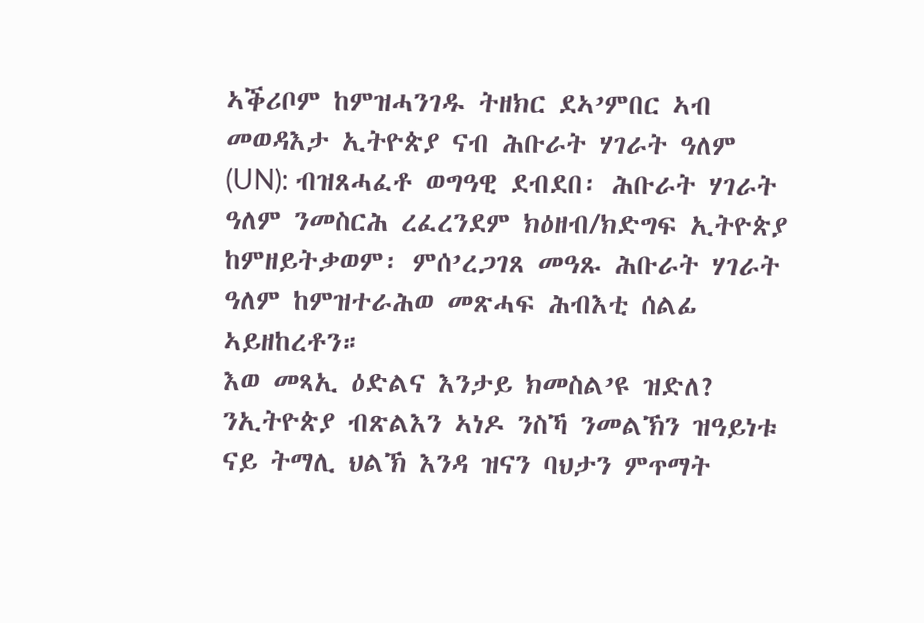ኣቕሪቦም ከምዝሓንገዱ ትዘክር ደኣ’ምበር ኣብ መወዳእታ ኢትዮጵያ ናብ ሕቡራት ሃገራት ዓለም (UN): ብዝጸሓፈቶ ወግዓዊ ደብደበ፡ ሕቡራት ሃገራት ዓለም ንመስርሕ ረፈረንደም ክዕዘብ/ክድግፍ ኢትዮጵያ ከምዘይትቃወም፡ ምሰ’ረጋገጸ መዓጹ ሕቡራት ሃገራት ዓለም ከምዝተራሕወ መጽሓፍ ሕብእቲ ሰልፊ ኣይዘከረቶን።
እወ መጻኢ ዕድልና እንታይ ክመስል’ዩ ዝድለ? ንኢትዮጵያ ብጽልእን ኣነዶ ንስኻ ንመልኽን ዝዓይነቱ ናይ ትማሊ ህልኽ እንዳ ዝናን ባህታን ምጥማት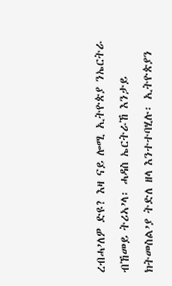ረብሓ’ለዎ ድዩ? እዛ ናይ ሎሚ ኢትዮጵያ ንኤርትራ ብኸመይ ትሪኣ’ላ፡ ሓዳስ ኤርትራኸ እንታይ ክትመስል’ያ ትድለ ዘላ እንተተባሂሉ፡ ኢትዮጵያን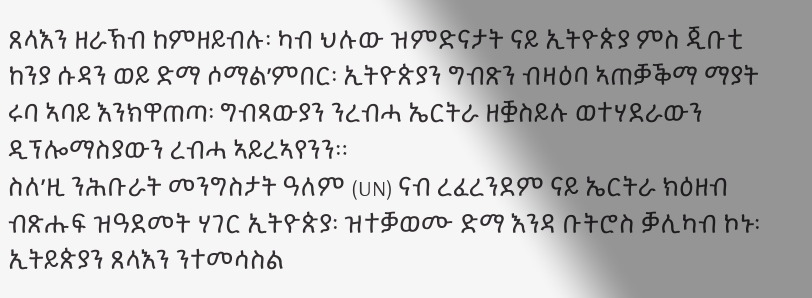ጸላእን ዘራኽብ ከምዘይብሉ፡ ካብ ህሉው ዝምድናታት ናይ ኢትዮጵያ ምስ ጂቡቲ ከንያ ሱዳን ወይ ድማ ሶማል’ምበር፡ ኢትዮጵያን ግብጽን ብዛዕባ ኣጠቓቕማ ማያት ሩባ ኣባይ እንክዋጠጣ፡ ግብጻውያን ንረብሓ ኤርትራ ዘቛስይሉ ወተሃደራውን ዲፕሎማስያውን ረብሓ ኣይረኣየንን።
ስለ’ዚ ንሕቡራት መንግስታት ዓለም (UN) ናብ ረፈረንደም ናይ ኤርትራ ክዕዘብ ብጽሑፍ ዝዓደመት ሃገር ኢትዮጵያ፡ ዝተቓወሙ ድማ እንዳ ቡትሮስ ቓሊካብ ኮኑ፡ ኢትይጵያን ጸላእን ንተመሳስል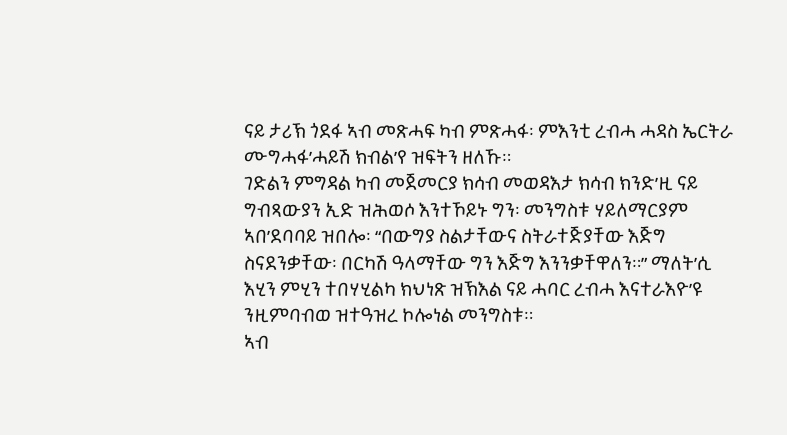ናይ ታሪኽ ጎደፋ ኣብ መጽሓፍ ካብ ምጽሓፋ፡ ምእንቲ ረብሓ ሓዳስ ኤርትራ ሙግሓፋ’ሓይሽ ክብል’የ ዝፍትን ዘለኹ።
ገድልን ምግዳል ካብ መጀመርያ ክሳብ መወዳእታ ክሳብ ክንድ’ዚ ናይ ግብጻውያን ኢድ ዝሕወሶ እንተኾይኑ ግን፡ መንግስቱ ሃይለማርያም ኣበ’ደባባይ ዝበሎ፡ “በውግያ ስልታቸውና ስትራተጅያቸው እጅግ ስናደንቃቸው፡ በርካሽ ዓላማቸው ግን እጅግ እንንቃቸዋለን።” ማለት’ሲ እሂን ምሂን ተበሃሂልካ ክህነጽ ዝኽእል ናይ ሓባር ረብሓ እናተራእዮ’ዩ ንዚምባብወ ዝተዓዝረ ኮሎነል መንግስቱ።
ኣብ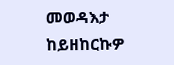መወዳእታ ከይዘከርኩዎ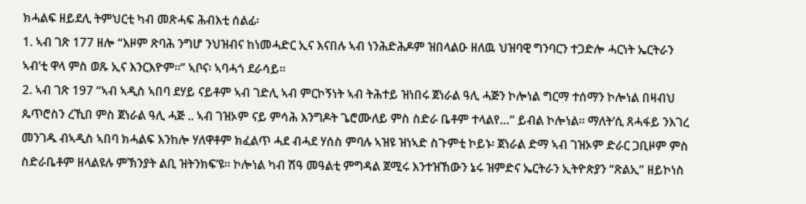ክሓልፍ ዘይደሊ ትምህርቲ ካብ መጽሓፍ ሕብእቲ ሰልፊ፡
1. ኣብ ገጽ 177 ዘሎ “እዞም ጽባሕ ንግሆ ንህዝብና ከነመሓድር ኢና እናበሉ ኣብ ነንሕድሕዶም ዝበላልዑ ዘለዉ ህዝባዊ ግንባርን ተጋድሎ ሓርነት ኤርትራን ኣብ’ቲ ዋላ ምስ ወጹ ኢና እንርእዮም።” ኣቦና፡ ኣባሓጎ ደራሳይ።
2. ኣብ ገጽ 197 “ኣብ ኣዲስ ኣበባ ደሃይ ናይቶም ኣብ ገድሊ ኣብ ምርኮኝነት ኣብ ትሕተይ ዝነበሩ ጀነራል ዓሊ ሓጅን ኮሎነል ግርማ ተሰማን ኮሎነል በዛብህ ጴጥሮስን ረኺበ ምስ ጀነራል ዓሊ ሓጅ .. ኣብ ገዝኦም ናይ ምሳሕ እንግዶት ጌሮሙለይ ምስ ስድራ ቤቶም ተላልየ…” ይብል ኮሎነል። ማለት’ሲ ጸሓፋይ ንእገረ መንገዱ ብኣዲስ ኣበባ ክሓልፍ እንከሎ ሃለዋቶም ክፈልጥ ሓደ ብሓደ ሃሰስ ምባሉ ኣዝዩ ዝነኣድ ስጉምቲ ኮይኑ፡ ጀነራል ድማ ኣብ ገዝኦም ድራር ጋቢዞም ምስ ስድራቤቶም ዘላልዩሉ ምኽንያት ልቢ ዝትንክፍ’ዩ። ኮሎነል ካብ ሽዓ መዓልቲ ምግዳል ጀሚሩ እንተዝኸውን ኔሩ ዝምድና ኤርትራን ኢትዮጵያን “ጽልኢ” ዘይኮነስ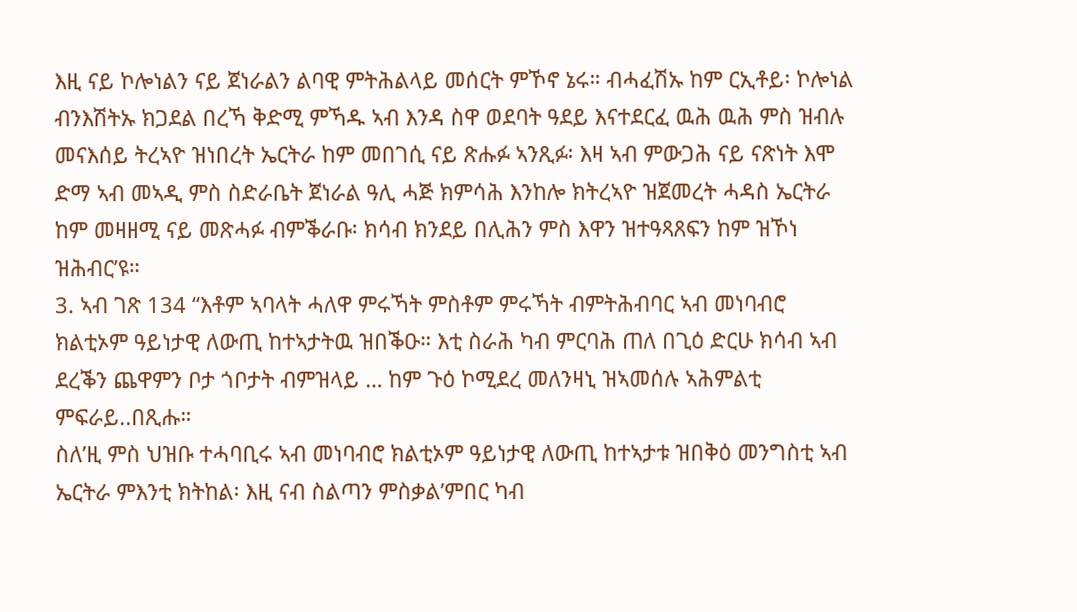እዚ ናይ ኮሎነልን ናይ ጀነራልን ልባዊ ምትሕልላይ መሰርት ምኾኖ ኔሩ። ብሓፈሽኡ ከም ርኢቶይ፡ ኮሎነል ብንእሽትኡ ክጋደል በረኻ ቅድሚ ምኻዱ ኣብ እንዳ ስዋ ወደባት ዓደይ እናተደርፈ ዉሕ ዉሕ ምስ ዝብሉ መናእሰይ ትረኣዮ ዝነበረት ኤርትራ ከም መበገሲ ናይ ጽሑፉ ኣንጺፉ፡ እዛ ኣብ ምውጋሕ ናይ ናጽነት እሞ ድማ ኣብ መኣዲ ምስ ስድራቤት ጀነራል ዓሊ ሓጅ ክምሳሕ እንከሎ ክትረኣዮ ዝጀመረት ሓዳስ ኤርትራ ከም መዛዘሚ ናይ መጽሓፉ ብምቕራቡ፡ ክሳብ ክንደይ በሊሕን ምስ እዋን ዝተዓጻጸፍን ከም ዝኾነ ዝሕብር’ዩ።
3. ኣብ ገጽ 134 “እቶም ኣባላት ሓለዋ ምሩኻት ምስቶም ምሩኻት ብምትሕብባር ኣብ መነባብሮ ክልቲኦም ዓይነታዊ ለውጢ ከተኣታትዉ ዝበቕዑ። እቲ ስራሕ ካብ ምርባሕ ጠለ በጊዕ ድርሁ ክሳብ ኣብ ደረቕን ጨዋምን ቦታ ጎቦታት ብምዝላይ … ከም ጉዕ ኮሚደረ መለንዛኒ ዝኣመሰሉ ኣሕምልቲ ምፍራይ..በጺሑ።
ስለ’ዚ ምስ ህዝቡ ተሓባቢሩ ኣብ መነባብሮ ክልቲኦም ዓይነታዊ ለውጢ ከተኣታቱ ዝበቅዕ መንግስቲ ኣብ ኤርትራ ምእንቲ ክትከል፡ እዚ ናብ ስልጣን ምስቃል’ምበር ካብ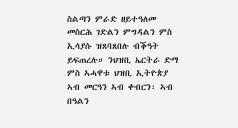ስልጣን ምራድ ዘይተዓለመ መስርሕ ገድልን ምግዳልን ምስ ኢሳያሱ ዝጸባጸበሉ ብቕዓት ይፍጠረሉ። ንህዝቢ ኤርትራ ድማ ምስ ኣሓዋቱ ህዝቢ ኢትዮጵያ ኣብ መርዓን ኣብ ቀብርን፡ ኣብ በዓልን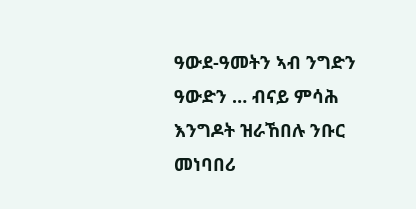ዓውደ-ዓመትን ኣብ ንግድን ዓውድን … ብናይ ምሳሕ እንግዶት ዝራኸበሉ ንቡር መነባበሪ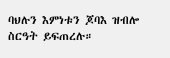ባህሉን እምነቱን ጆባእ ዝብሎ ስርዓት ይፍጠረሉ።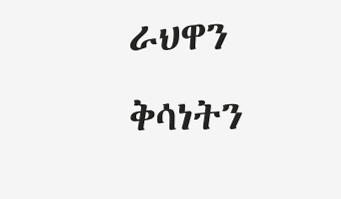ራህዋን ቅሳነትን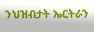ንህዝብታት ኤርትራን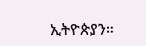ኢትዮጵያን።